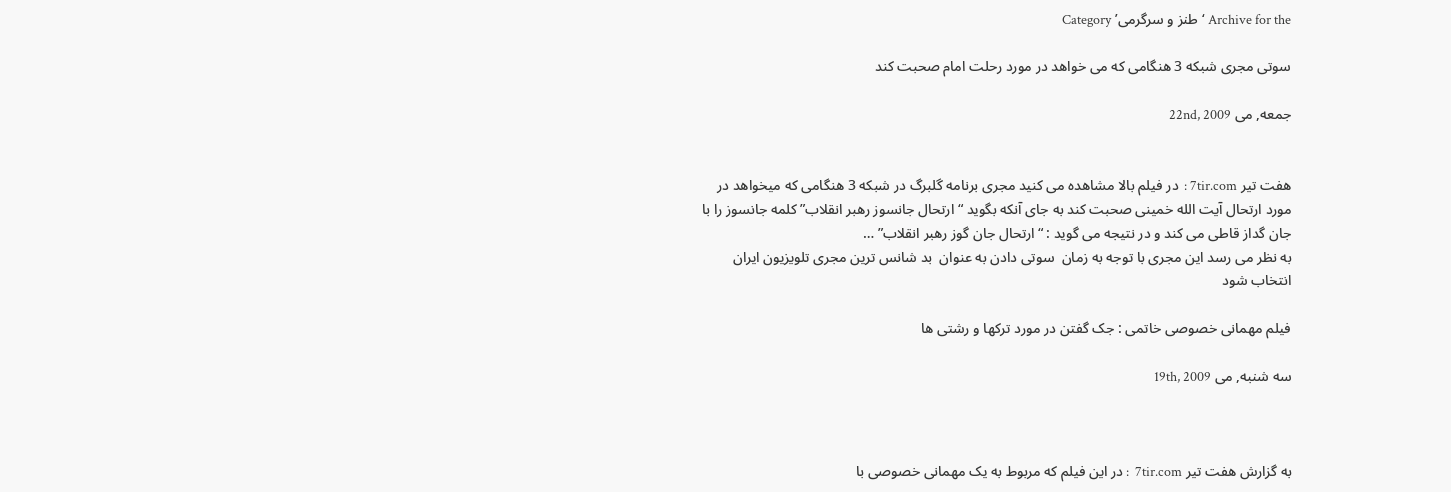Archive for the ‘طنز و سرگرمی’ Category

سوتی مجری شبکه 3 هنگامی که می خواهد در مورد رحلت امام صحبت کند

جمعه, می 22nd, 2009


هفت تیر 7tir.com :  در فیلم بالا مشاهده می کنید مجری برنامه گلبرگ در شبکه 3 هنگامی که میخواهد در مورد ارتحال آیت الله خمینی صحبت کند به جای آنکه بگوید “ ارتحال جانسوز رهبر انقلاب” کلمه جانسوز را با جان گداز قاطی می کند و در نتیجه می گوید : “ارتحال جان گوز رهبر انقلاب” …
به نظر می رسد این مجری با توجه به زمان  سوتی دادن به عنوان  بد شانس ترین مجری تلویزیون ایران انتخاب شود

فیلم مهمانی خصوصی خاتمی : جک گفتن در مورد ترکها و رشتی ها

سه شنبه, می 19th, 2009



به گزارش هفت تیر 7tir.com  : در این فیلم که مربوط به یک مهمانی خصوصی با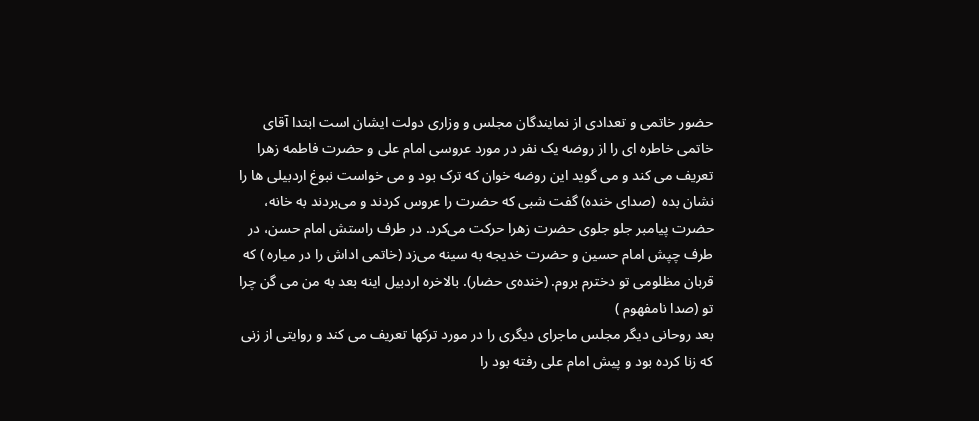حضور خاتمی و تعدادی از نمایندگان مجلس و وزاری دولت ایشان است ابتدا آقای خاتمی خاطره ای را از روضه یک نفر در مورد عروسی امام علی و حضرت فاطمه زهرا تعریف می کند و می گوید این روضه خوان که ترک بود و می خواست نبوغ اردبیلی ها را نشان بده  (صدای خنده) گفت شبی که حضرت را عروس کردند و می‌بردند به خانه، حضرت پیامبر جلو جلوی حضرت زهرا حرکت می‌کرد. در طرف راستش امام حسن، در طرف چپش امام حسین و حضرت خدیجه به سینه می‌زد (خاتمی اداش را در میاره ) که قربان مظلومی تو دخترم بروم. (خنده‌ی حضار). بالاخره اردبیل اینه بعد به من می گن چرا تو (صدا نامفهوم )
بعد روحانی دیگر مجلس ماجرای دیگری را در مورد ترکها تعریف می کند و روایتی از زنی که زنا کرده بود و پیش امام علی رفته بود را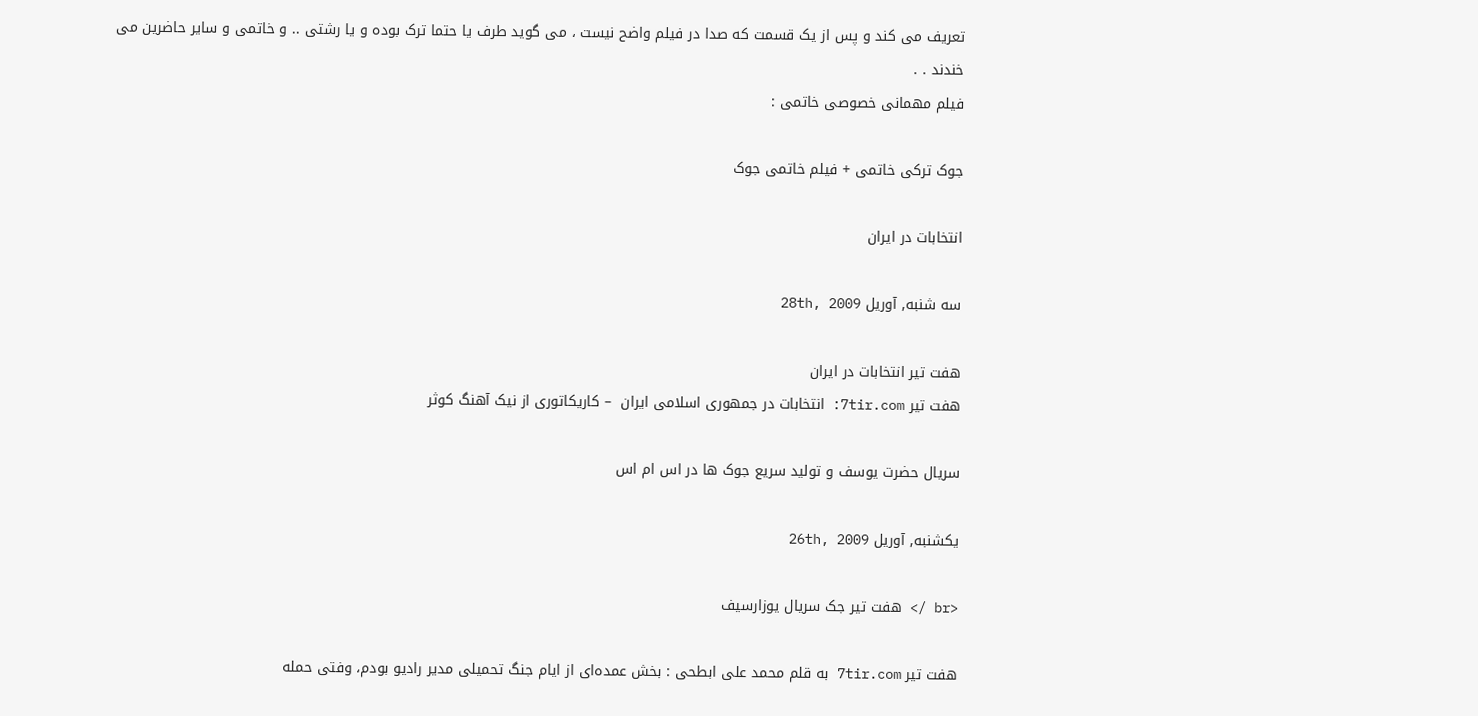تعریف می کند و پس از یک قسمت که صدا در فیلم واضح نیست ، می گوید طرف یا حتما ترک بوده و یا رشتی .. و خاتمی و سایر حاضرین می خندند . .
فیلم مهمانی خصوصی خاتمی :

جوک ترکی خاتمی + فیلم خاتمی جوک

انتخابات در ایران

سه شنبه, آوریل 28th, 2009

هفت تیر انتخابات در ایران
هفت تیر 7tir.com: انتخابات در جمهوری اسلامی ایران  – کاریکاتوری از نیک آهنگ کوثر

سریال حضرت یوسف و تولید سریع جوک ‌ها در اس ام اس

یکشنبه, آوریل 26th, 2009

<br /> هفت تیر جک سریال یوزارسیف

هفت تیر 7tir.com به قلم محمد علی ابطحی : بخش عمده‌ای از ایام جنگ تحمیلی مدیر رادیو بودم، وفتی حمله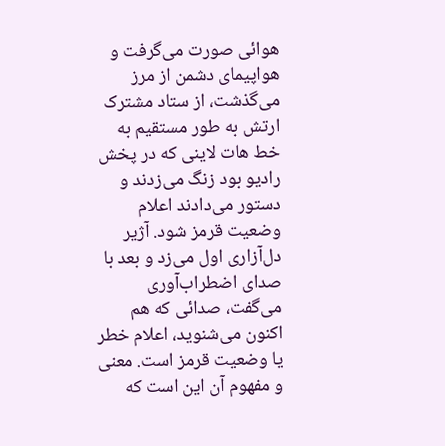هوائی صورت می‌گرفت و هواپیمای دشمن از مرز می‌گذشت، از ستاد مشترک ارتش به طور مستقیم به خط هات لاینی که در پخش رادیو بود زنگ می‌زدند و دستور می‌دادند اعلام وضعیت قرمز شود. آژیر دل‌آزاری اول می‌زد و بعد با صدای اضطراب‌آوری می‌گفت، صدائی که هم اکنون می‌شنوید، اعلام خطر یا وضعیت قرمز است. معنی و مفهوم آن این است که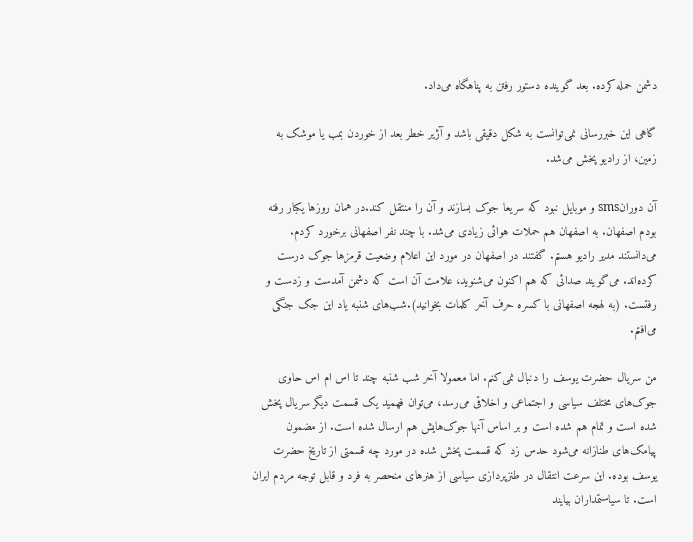دشمن حمله کرده. بعد گوینده دستور رفتن به پناهگاه می‌داد.

گاهی این خبررسانی نمی‌توانست به شکل دقیقی باشد و آژیر خطر بعد از خوردن بمب یا موشک به زمین، از رادیو پخش می‌شد.

آن دورانsms و موبایل نبود که سریعا جوک بسازند و آن را منتقل کند.در همان روزها یکبار رفته بودم اصفهان. به اصفهان هم حملات هوائی زیادی می‌شد. با چند نفر اصفهانی برخورد کردم. می‌دانستند مدیر رادیو هستم. گفتند در اصفهان در مورد این اعلام وضعیت قرمزها جوک درست کرده‌اند. می‌گویند صدائی که هم اکنون می‌شنوید، علامت آن است که دشمن آمدست و زدست و رفتست. (به لهجه اصفهانی با کسره حرف آخر کلمات بخوانید).شب‌های شنبه یاد این جک جنگی می‌افتم.

من سریال حضرت یوسف را دنبال نمی‌کنم. اما معمولا آخر شب شنبه چند تا اس ام اس حاوی جوک‌های مختلف سیاسی و اجتماعی و اخلاقی می‌رسد، می‌توان فهمید یک قسمت دیگر سریال پخش شده است و تمام هم شده است و بر اساس آنها جوک‌هایش هم ارسال شده است. از مضمون پیامک‌های طنازانه می‌شود حدس زد که قسمت پخش شده در مورد چه قسمتی از تاریخ حضرت یوسف بوده. این سرعت انتقال در طنزپردازی سیاسی از هنرهای منحصر به فرد و قابل توجه مردم ایران است. تا سیاستمداران بیایند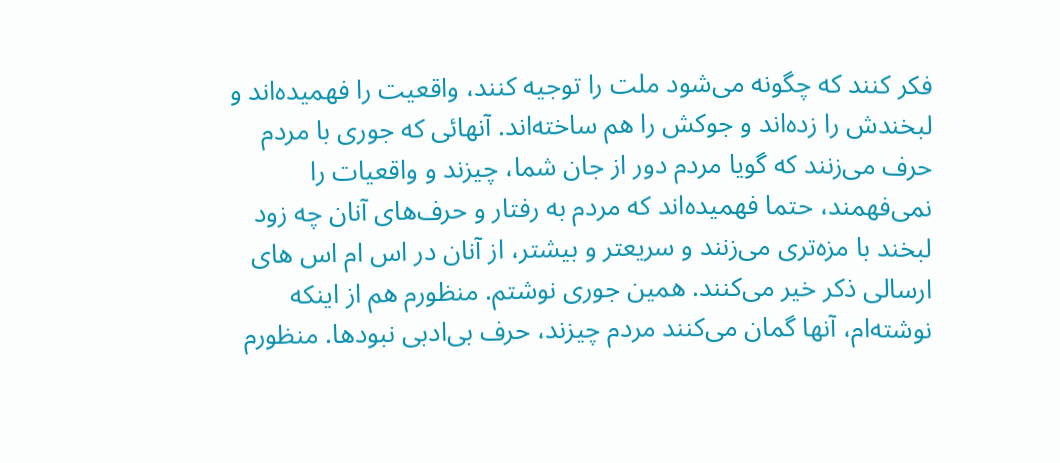فکر کنند که چگونه می‌شود ملت را توجیه کنند، واقعیت را فهمیده‌اند و لبخندش را زده‌اند و جوکش را هم ساخته‌اند. آنهائی که جوری با مردم حرف می‌زنند که گویا مردم دور از جان شما، چیزند و واقعیات را نمی‌فهمند، حتما فهمیده‌اند که مردم به رفتار و حرف‌های آنان چه زود لبخند با مزه‌تری می‌زنند و سریعتر و بیشتر، از آنان در اس ام اس های ارسالی ذکر خیر می‌کنند. همین جوری نوشتم. منظورم هم از اینکه نوشته‌ام، آنها گمان می‌کنند مردم چیزند، حرف بی‌ادبی نبودها. منظورم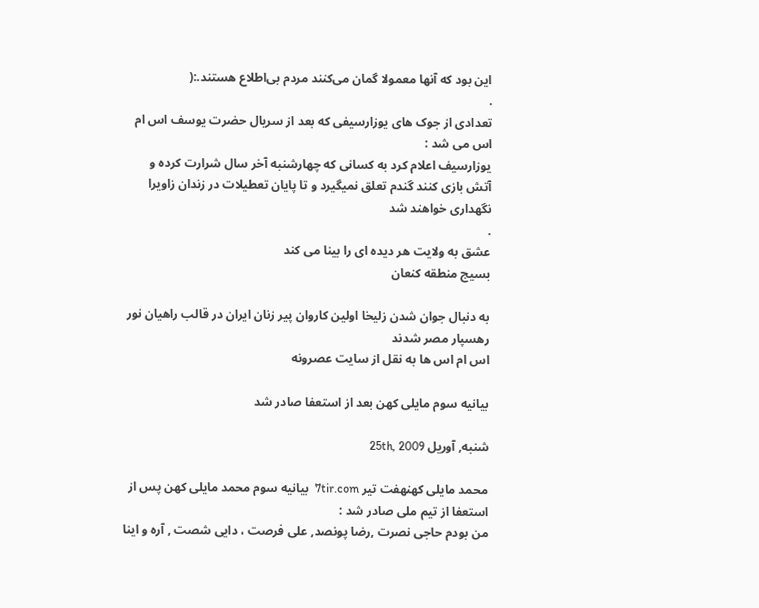این بود که آنها معمولا گمان می‌کنند مردم بی‌اطلاع هستند.:(
.
تعدادی از جوک های یوزارسیفی که بعد از سریال حضرت یوسف اس ام اس می شد :
یوزارسیف اعلام کرد به کسانی که چهارشنبه آخر سال شرارت کرده و آتش بازی کنند گندم تعلق نمیگیرد و تا پایان تعطیلات در زندان زاویرا نگهداری خواهند شد
.
عشق به ولایت هر دیده ای را بینا می کند
بسیج منطقه کنعان

به دنبال جوان شدن زلیخا اولین کاروان پیر زنان ایران در قالب راهیان نور رهسپار مصر شدند
اس ام اس ها به نقل از سایت عصرونه

بیانیه سوم مایلی کهن بعد از استعفا صادر شد

شنبه, آوریل 25th, 2009

محمد مایلی کهنهفت تیر 7tir.com  بیانیه سوم محمد مایلی کهن پس از استعفا از تیم ملی صادر شد :
من بودم حاجی نصرت ,رضا پونصد, علی فرصت ، دایی شصت , آره و اینا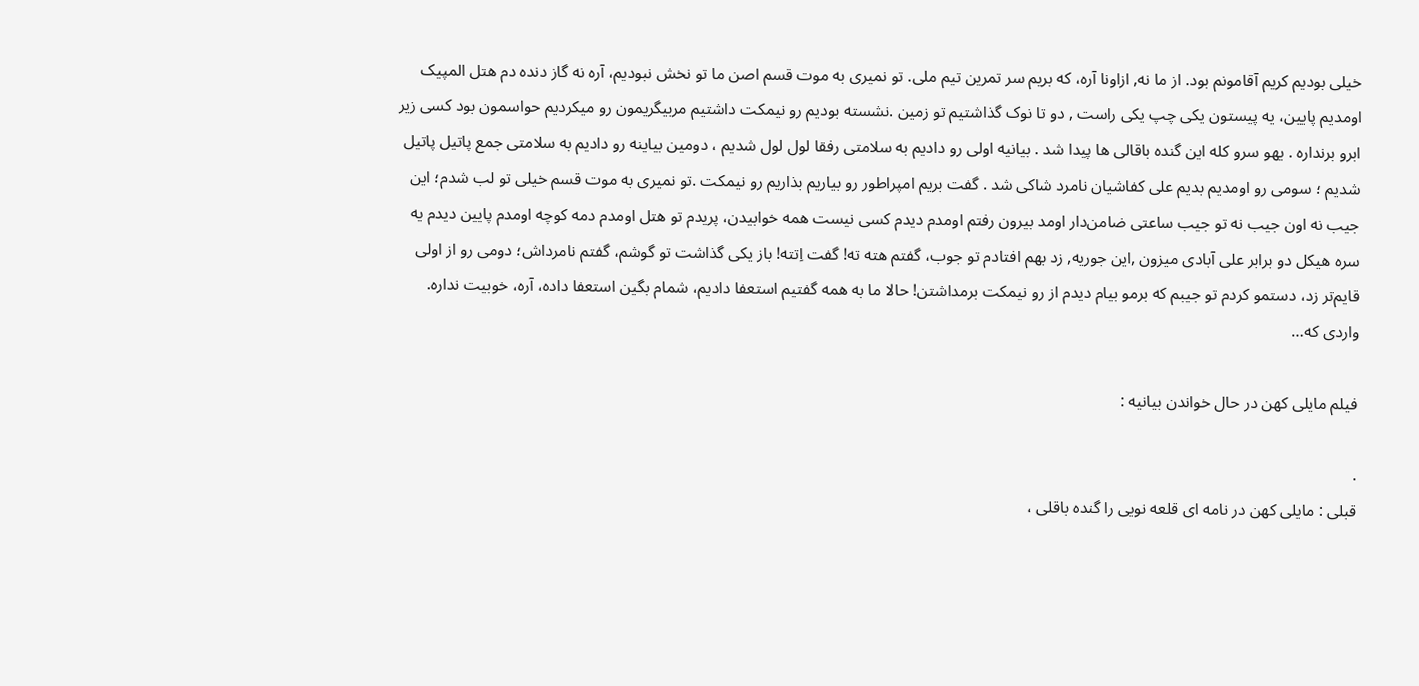خیلی بودیم کریم آقامونم بود. از ما نه, ازاونا آره، که بریم سر تمرین تیم ملی. تو نمیری به موت قسم اصن ما تو نخش نبودیم، آره نه گاز دنده دم هتل المپیک اومدیم پایین، یه پیستون یکی چپ یکی راست , دو تا نوک گذاشتیم تو زمین .نشسته بودیم رو نیمکت داشتیم مربیگریمون رو میکردیم حواسمون بود کسی زیر ابرو برنداره . یهو سرو کله این گنده باقالی ها پیدا شد . بیانیه اولی رو دادیم به سلامتی رفقا لول لول شدیم ، دومین بیاینه رو دادیم به سلامتی جمع پاتیل پاتیل شدیم ؛ سومی رو اومدیم بدیم علی کفاشیان نامرد شاکی شد . گفت بریم امپراطور رو بیاریم بذاریم رو نیمکت .تو نمیری به موت قسم خیلی تو لب شدم؛ این جیب نه اون جیب نه تو جیب ساعتی ضامن‌دار اومد بیرون رفتم اومدم دیدم کسی نیست همه خوابیدن، پریدم تو هتل اومدم دمه کوچه اومدم پایین دیدم یه سره هیکل دو برابر علی آبادی میزون ,این جوریه, زد بهم افتادم تو جوب، گفتم هته ته! گفت اِتته! باز یکی گذاشت تو گوشم، گفتم نامرداش؛ دومی رو از اولی قایم‌تر زد، دستمو کردم تو جیبم که برمو بیام دیدم از رو نیمکت برمداشتن! حالا ما به همه گفتیم استعفا دادیم، شمام بگین استعفا داده، آره، خوبیت نداره. واردی که…

فیلم مایلی کهن در حال خواندن بیانیه :

.
قبلی : مایلی کهن در نامه ای قلعه نویی را گنده باقلی ،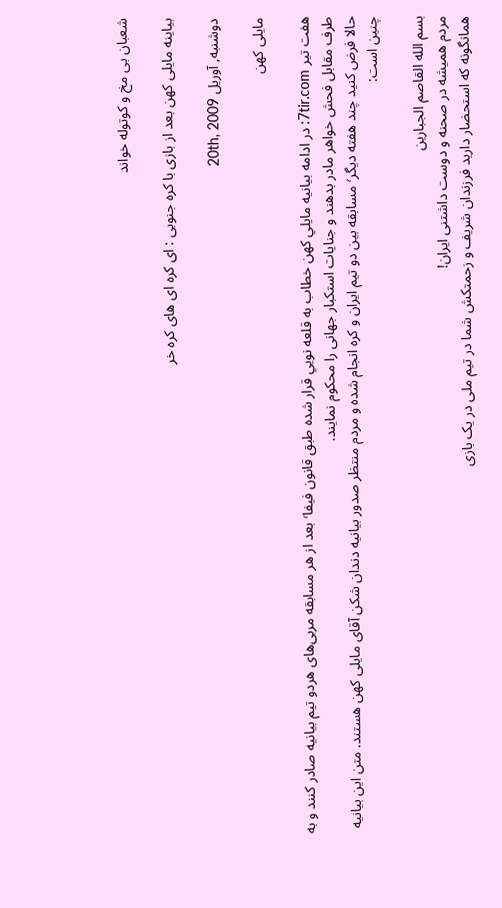شعبان بی مخ و کوتوله خواند

بیاینه مایلی کهن بعد از بازی با کره جنوبی : ای کره ای های کره خر

دوشنبه, آوریل 20th, 2009

مایلی کهن

هفت تیر 7tir.com: در ادامه بيانيه مايلي کهن خطاب به قلعه نويي قرار شده طبق قانون فیفا٬ بعد از هر مسابقه مربی‌های هردو تیم بیانیه صادر کنند و به طرف مقابل فحش خواهر مادر بدهند و جنایات استکبار جهانی را محکوم نمایند.
حالا فرض کنید چند هفته دیگر٬ مسابقه بین دو تیم ایران و کره انجام شده و مردم منتظر صدور بیانیه دندان شکن آقای مایلی کهن هستند. متن این بیانیه چنین است:

بسم الله القاصم الجبارین
مردم همیشه در صحنه و دوست داشتنی ایران!
همانگونه که استحضار دارید فرزندان شریف و زحمتکش شما در تیم ملی در یک بازی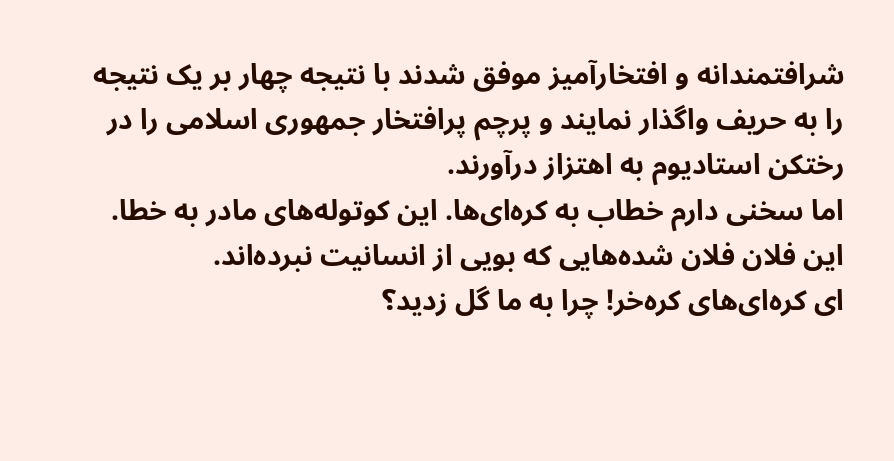شرافتمندانه و افتخارآمیز موفق شدند با نتیجه چهار بر یک نتیجه را به حریف واگذار نمایند و پرچم پرافتخار جمهوری اسلامی را در رختکن استادیوم به اهتزاز درآورند.
اما سخنی دارم خطاب به کره‌‌ای‌ها. این کوتوله‌های مادر به خطا. این فلان فلان شده‌‌هایی که بویی از انسانیت نبرده‌اند.
ای کره‌ای‌های کره‌خر! چرا به ما گل زدید؟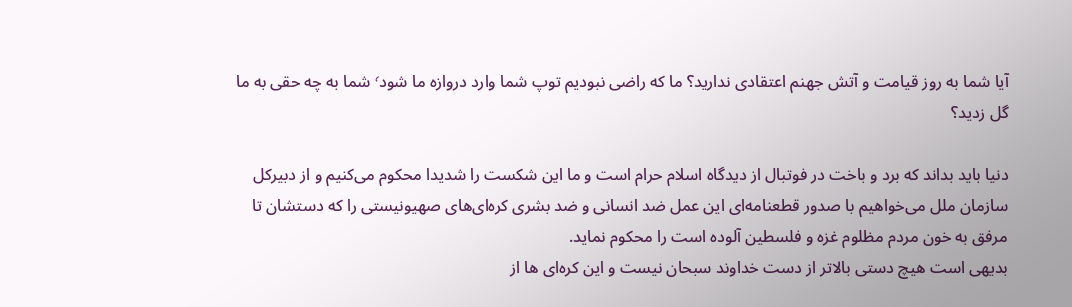آیا شما به روز قیامت و آتش جهنم اعتقادی ندارید؟ ما که راضی نبودیم توپ شما وارد دروازه ما شود٬ شما به چه حقی به ما گل زدید؟

دنیا باید بداند که برد و باخت در فوتبال از دیدگاه اسلام حرام است و ما این شکست را شدیدا محکوم می‌کنیم و از دبیرکل سازمان ملل می‌خواهیم با صدور قطعنامه‌ای این عمل ضد انسانی و ضد بشری کره‌ای‌های صهیونیستی را که دستشان تا مرفق به خون مردم مظلوم غزه و فلسطین آلوده است را محکوم نماید.
بدیهی است هیچ دستی بالاتر از دست خداوند سبحان نیست و این کره‌ای ها از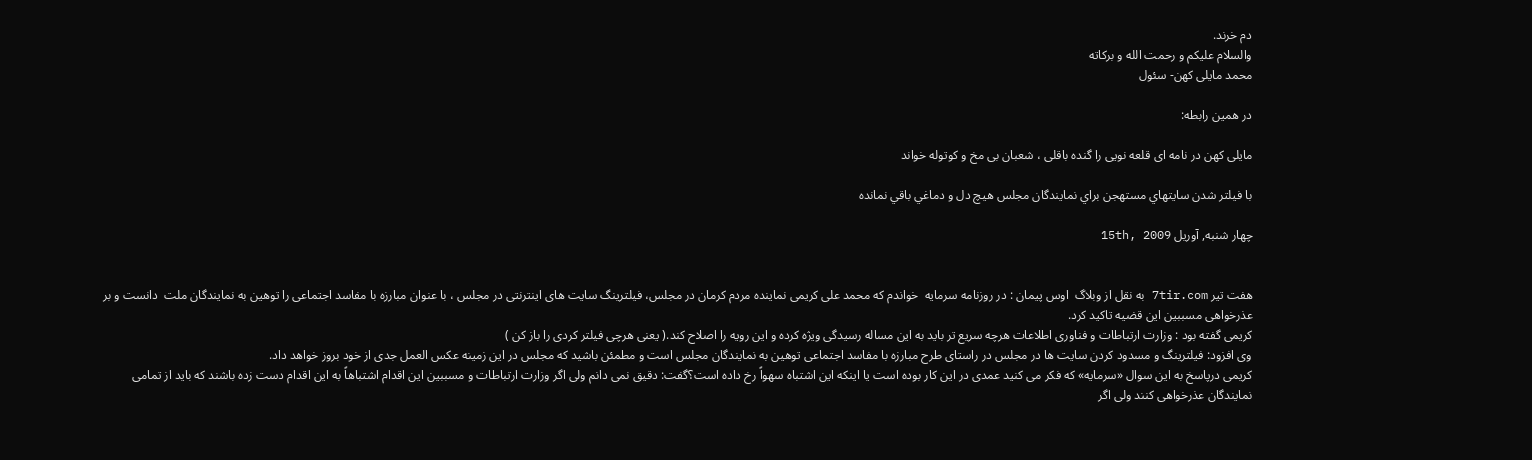دم خرند.
والسلام علیکم و رحمت الله و برکاته
محمد مایلی کهن- سئول

در همین رابطه:

مایلی کهن در نامه ای قلعه نویی را گنده باقلی ، شعبان بی مخ و کوتوله خواند

با فيلتر شدن سايتهاي مستهجن براي نمايندگان مجلس هيچ دل و دماغي باقي نمانده

چهار شنبه, آوریل 15th, 2009


هفت تیر 7tir.com به نقل از وبلاگ  اوس پیمان : در روزنامه سرمایه  خواندم که محمد علی کریمی نماینده مردم کرمان در مجلس، فیلترینگ سایت های اینترنتی در مجلس ، با عنوان مبارزه با مفاسد اجتماعی را توهین به نمایندگان ملت  دانست و بر عذرخواهی مسببین این قضیه تاکید کرد.
کریمی گفته بود : وزارت ارتباطات و فناوری اطلاعات هرچه سریع تر باید به این مساله رسیدگی ویژه کرده و این رویه را اصلاح کند.( یعنی هرچی فیلتر کردی را باز کن )
وی افزود: فیلترینگ و مسدود کردن سایت ها در مجلس در راستای طرح مبارزه با مفاسد اجتماعی توهین به نمایندگان مجلس است و مطمئن باشید که مجلس در این زمینه عکس العمل جدی از خود بروز خواهد داد.
کریمی درپاسخ به این سوال «سرمایه» که فکر می کنید عمدی در این کار بوده است یا اینکه این اشتباه سهواً رخ داده است؟گفت: دقیق نمی دانم ولی اگر وزارت ارتباطات و مسببین این اقدام اشتباهاً به این اقدام دست زده باشند که باید از تمامی نمایندگان عذرخواهی کنند ولی اگر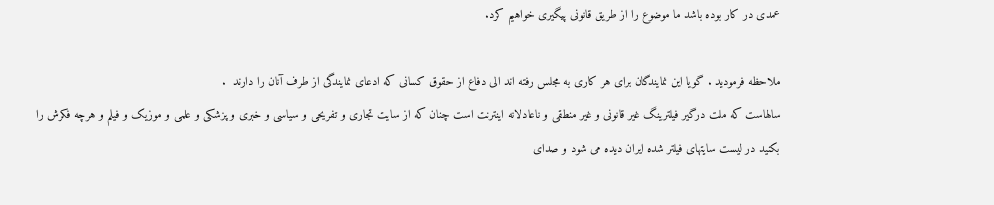عمدی در کار بوده باشد ما موضوع را از طریق قانونی پیگیری خواهیم کرد.

ملاحظه فرمودید . گویا این نمایندگان برای هر کاری به مجلس رفته اند الی دفاع از حقوق کسانی که ادعای نمایندگی از طرف آنان را دارند  .
سالهاست که ملت درگیر فیلترینگ غیر قانونی و غیر منطقی و ناعادلانه اینترنت است چنان که از سایت تجاری و تفریحی و سیاسی و خبری و پزشکی و علمی و موزیک و فیلم و هرچه فکرش را بکنید در لیست سایتهای فیلتر شده ایران دیده می شود و صدای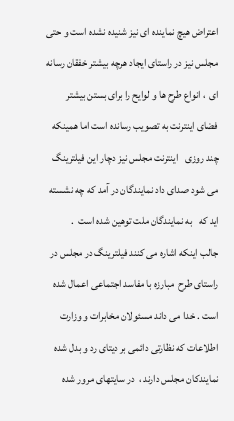اعتراض هیچ نماینده ای نیز شنیده نشده است و حتی مجلس نیز در راستای ایجاد هرچه بیشتر خفقان رسانه ای  ، انواع طرح ها و لوایح را برای بستن بیشتر فضای اینترنت به تصویب رسانده است اما همینکه چند روزی   اینترنت مجلس نیز دچار این فیلترینگ می شود صدای داد نمایندگان در آمد که چه نشسته اید که   به نمایندگان ملت توهین شده است  .
جالب اینکه اشاره می کنند فیلترینگ در مجلس در راستای طرح  مبارزه با مفاسد اجتماعی اعمال شده است . خدا می داند مسئولان مخابرات و وزارت اطلاعات که نظارتی دائمی بر دیتای رد و بدل شده نمایندکان مجلس دارند ،  در سایتهای مرور شده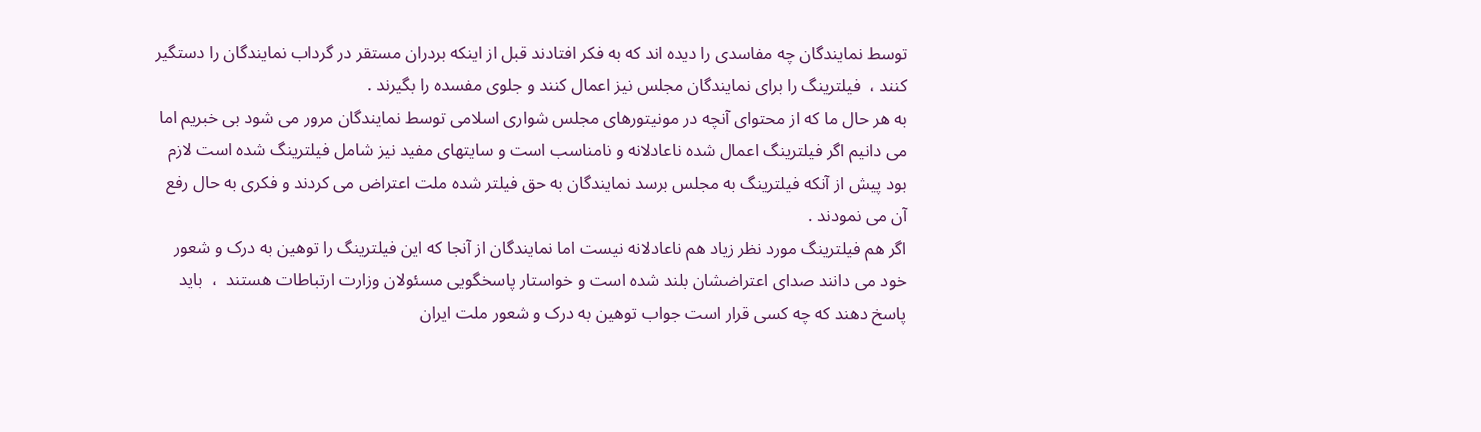توسط نمایندگان چه مفاسدی را دیده اند که به فکر افتادند قبل از اینکه بردران مستقر در گرداب نمایندگان را دستگیر کنند ،  فیلترینگ را برای نمایندگان مجلس نیز اعمال کنند و جلوی مفسده را بگیرند .
به هر حال ما که از محتوای آنچه در مونیتورهای مجلس شواری اسلامی توسط نمایندگان مرور می شود بی خبریم اما می دانیم اگر فیلترینگ اعمال شده ناعادلانه و نامناسب است و سایتهای مفید نیز شامل فیلترینگ شده است لازم بود پیش از آنکه فیلترینگ به مجلس برسد نمایندگان به حق فیلتر شده ملت اعتراض می کردند و فکری به حال رفع آن می نمودند .
اگر هم فیلترینگ مورد نظر زیاد هم ناعادلانه نیست اما نمایندگان از آنجا که این فیلترینگ را توهین به درک و شعور خود می دانند صدای اعتراضشان بلند شده است و خواستار پاسخگویی مسئولان وزارت ارتباطات هستند  ،  باید پاسخ دهند که چه کسی قرار است جواب توهین به درک و شعور ملت ایران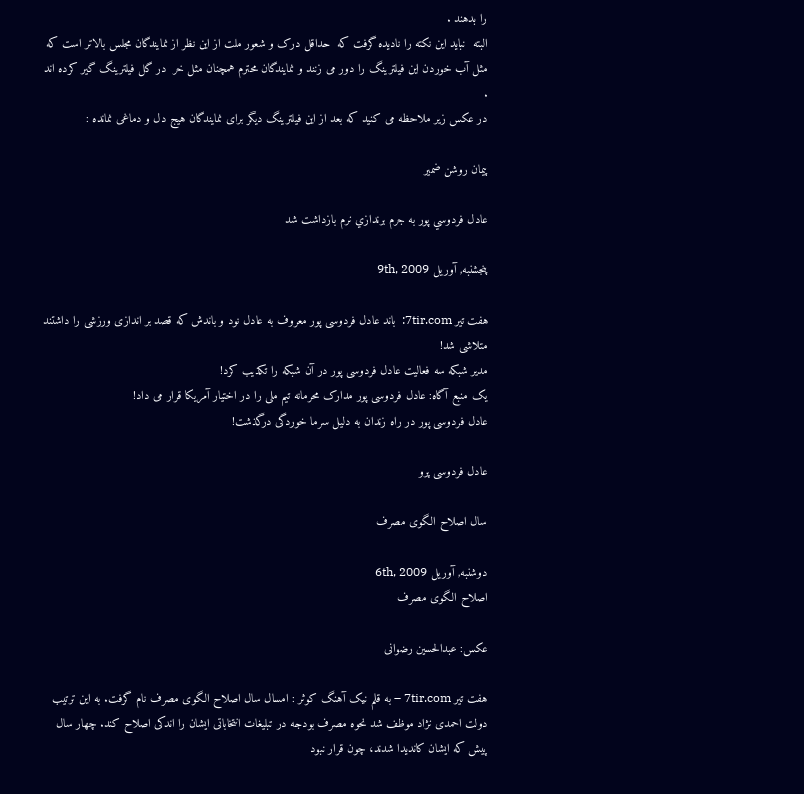را بدهند .
البته  نباید این نکته را نادیده گرفت که  حداقل درک و شعور ملت از این نظر از نمایندگان مجلس بالاتر است که مثل آب خوردن این فیلترینگ را دور می زنند و نمایندگان محترم همچنان مثل خر  در گل فیلترینگ گیر کرده اند  .
در عکس زیر ملاحظه می کنید که بعد از این فیلترینگ دیگر برای نمایندگان هیج دل و دماغی نمانده :

پیمان روشن ضمیر

عادل فردوسي پور به جرم برندازي نرم بازداشت شد

پنجشنبه, آوریل 9th, 2009

هفت تیر 7tir.com:  باند عادل فردوسی پور معروف به عادل نود و باندش که قصد بر اندازی ورزشی را داشتند متلاشی شد!
مدیر شبکه سه فعالیت عادل فردوسی پور در آن شبکه را تکذیب کرد!
یک منبع آگاه: عادل فردوسی پور مدارک محرمانه تیم ملی را در اختیار آمریکا قرار می داد!
عادل فردوسی پور در راه زندان به دلیل سرما خوردگی درگذشت!

عادل فردوسی پرو

سال اصلاح الگوی مصرف

دوشنبه, آوریل 6th, 2009
اصلاح الگوی مصرف

عکس: عبدالحسین رضوانی

هفت تیر 7tir.com – به قلم نیک آهنگ کوثر : امسال سال اصلاح الگوی مصرف نام گرفت. به این ترتیب دولت احمدی نژاد موظف شد نحوه مصرف بودجه در تبلیغات انتخاباتی ایشان را اندکی اصلاح کند. چهار سال پیش که ایشان کاندیدا شدند، چون قرار نبود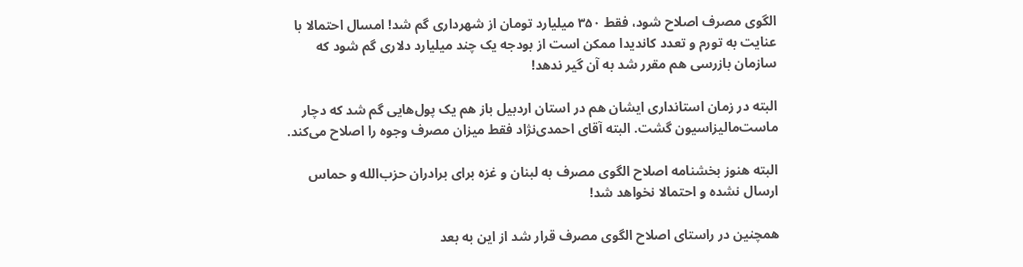الگوی مصرف اصلاح شود، فقط ۳۵۰ میلیارد تومان از شهرداری گم شد! امسال احتمالا با عنایت به تورم و تعدد کاندیدا ممکن است از بودجه یک چند میلیارد دلاری گم شود که سازمان بازرسی هم مقرر شد به آن گیر ندهد!

البته در زمان استانداری ایشان هم در استان اردبیل باز هم یک پول‌هایی گم شد که دچار ماست‌مالیزاسیون گشت. البته آقای احمدی‌نژاد فقط میزان مصرف وجوه را اصلاح می‌کند.

البته هنوز بخشنامه اصلاح الگوی مصرف به لبنان و غزه برای برادران حزب‌الله و حماس ارسال نشده و احتمالا نخواهد شد!

همچنین در راستای اصلاح الگوی مصرف قرار شد از این به بعد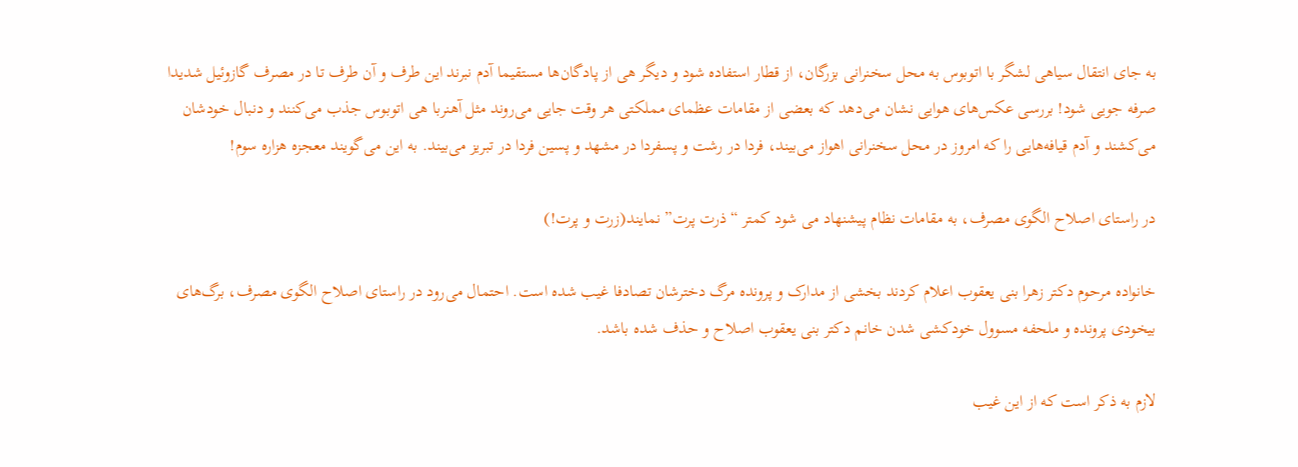به جای انتقال سیاهی لشگر با اتوبوس به محل سخنرانی بزرگان، از قطار استفاده شود و دیگر هی از پادگان‌ها مستقیما آدم نبرند این طرف و آن طرف تا در مصرف گازوئیل شدیدا صرفه جویی شود! بررسی عکس‌های هوایی نشان می‌دهد که بعضی از مقامات عظمای مملکتی هر وقت جایی می‌روند مثل آهنربا هی اتوبوس جذب می‌کنند و دنبال خودشان می‌کشند و آدم قیافه‌هایی را که امروز در محل سخنرانی اهواز می‌بیند، فردا در رشت و پسفردا در مشهد و پسین فردا در تبریز می‌بیند. به این می‌گویند معجزه هزاره سوم!

در راستای اصلاح الگوی مصرف، به مقامات نظام پیشنهاد می شود کمتر “ذرت پرت” نمایند(زرت و پرت!)

خانواده مرحوم دکتر زهرا بنی یعقوب اعلام کردند بخشی از مدارک و پرونده مرگ دخترشان تصادفا غیب شده است. احتمال می‌رود در راستای اصلاح الگوی مصرف، برگ‌های بیخودی پرونده و ملحفه مسوول خودکشی شدن خانم دکتر بنی یعقوب اصلاح و حذف شده باشد.

لازم به ذکر است که از این غیب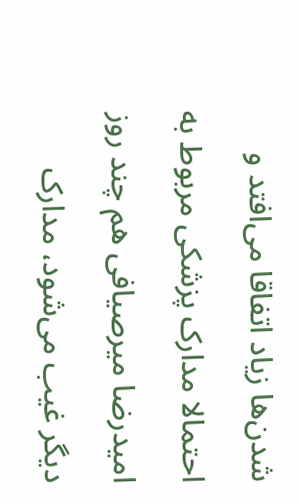شدن‌ها زیاد اتفاقا می‌افتد و احتمالا مدارک پزشکی مربوط به امیدرضا میرصیافی هم چند روز دیگر غیب می‌شود، مدارک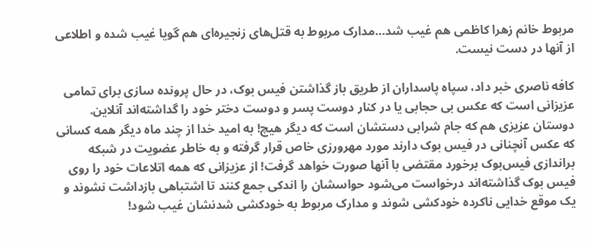مربوط خانم زهرا کاظمی هم غیب شد…مدارک مربوط به قتل‌های زنجیره‌ای هم گویا غیب شده و اطلاعی از آنها در دست نیست.

کافه ناصری خبر داد، سپاه پاسداران از طریق باز گذاشتن فیس بوک، در حال پرونده سازی برای تمامی عزیزانی است که عکس بی حجابی یا در کنار دوست پسر و دوست دختر خود را گداشته‌اند آنلاین. دوستان عزیزی هم که جام شرابی دستشان است که دیگر هیچ! به امید خدا از چند ماه دیگر همه کسانی که عکس آنچنانی در فیس بوک دارند مورد مهرورزی خاص قرار گرفته و به خاطر عضویت در شبکه براندازی فیس‌بوک برخورد مقتضی با آنها صورت خواهد گرفت! از عزیزانی که همه اتلاعات خود را روی فیس بوک گذاشته‌اند درخواست می‌شود حواسشان را اندکی جمع کنند تا اشتباهی بازداشت نشوند و یک موقع خدایی ناکرده خودکشی شوند و مدارک مربوط به خودکشی شدنشان غیب شود!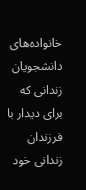خانواده‌های دانشجویان زندانی که برای دیدار با فرزندان زندانی خود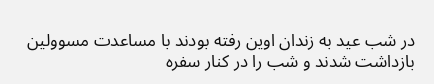در شب عید به زندان اوین رفته بودند با مساعدت مسوولین بازداشت شدند و شب را در کنار سفره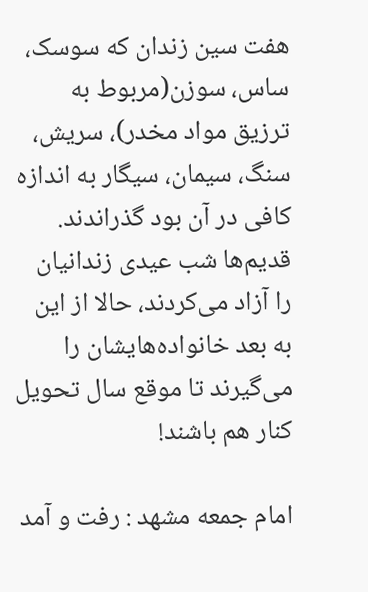هفت سین زندان که سوسک، ساس، سوزن(مربوط به ترزیق مواد مخدر)، سریش، سنگ، سیمان، سیگار به اندازه کافی در آن بود گذراندند. قدیم‌ها شب عیدی زندانیان را آزاد می‌کردند، حالا از این به بعد خانواده‌هایشان را می‌گیرند تا موقع سال تحویل کنار هم باشند!

امام جمعه مشهد : رفت و آمد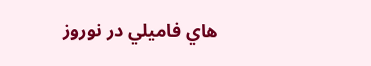هاي فاميلي در نوروز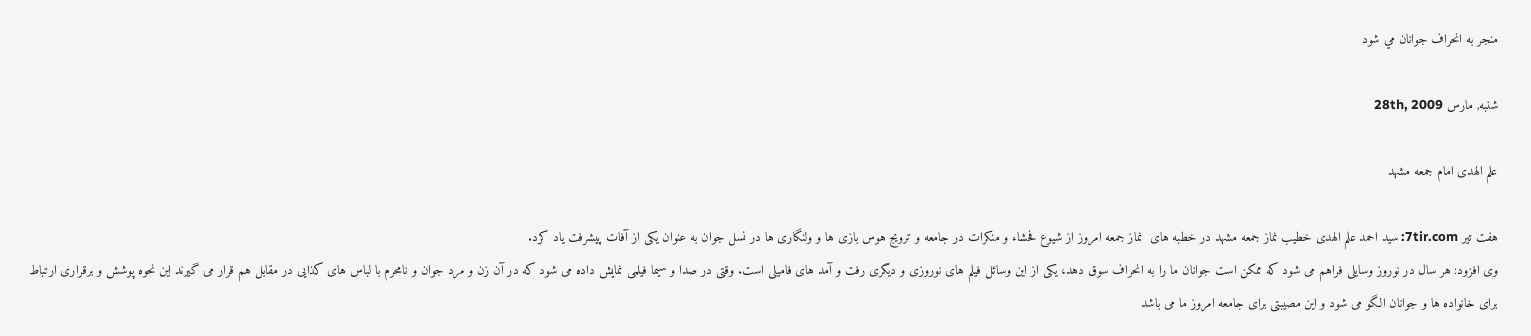منجر به انحراف جوانان مي شود

شنبه, مارس 28th, 2009

علم الهدی امام جمعه مشهد

هفت تیر 7tir.com: سید احمد علم الهدی خطیب نماز جمعه مشهد در خطبه های  نماز جمعه امروز از شیوع فحشاء و منکرات در جامعه و ترویج هوس بازی ها و ولنگاری ها در نسل جوان به عنوان یکی از آفات پیشرفت یاد کرد.
وی افزود: هر سال در نوروز وسایلی فراهم می شود که ممکن است جوانان ما را به انحراف سوق دهد، یکی از این وسائل فیلم های نوروزی و دیگری رفت و آمد های فامیلی است. وقتی در صدا و سیما فیلمی نمایش داده می شود که در آن زن و مرد جوان و نامحرم با لباس های کذایی در مقابل هم قرار می گیرند این نحوه پوشش و برقراری ارتباط برای خانواده ها و جوانان الگو می شود و این مصیبتی برای جامعه امروز ما می باشد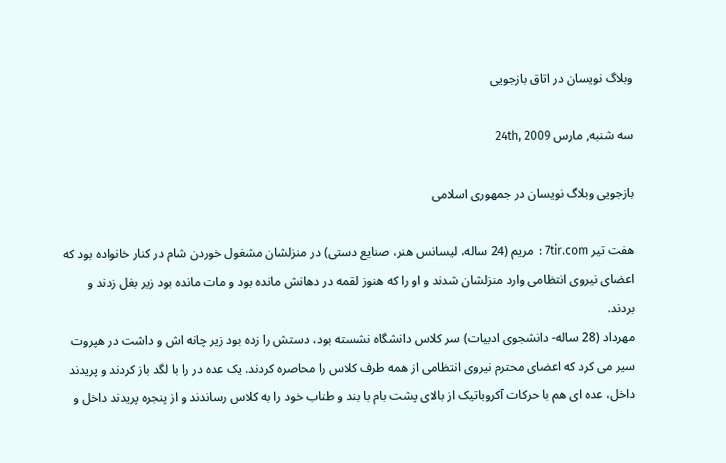وبلاگ نویسان در اتاق بازجویی

سه شنبه, مارس 24th, 2009

بازجویی وبلاگ نویسان در جمهوری اسلامی

هفت تیر 7tir.com :  مریم (24 ساله، لیسانس هنر، صنایع دستی) در منزلشان مشغول خوردن شام در کنار خانواده بود که اعضای نیروی انتظامی وارد منزلشان شدند و او را که هنوز لقمه در دهانش مانده بود و مات مانده بود زیر بغل زدند و بردند.
مهرداد (28 ساله- دانشجوی ادبیات) سر کلاس دانشگاه نشسته بود، دستش را زده بود زیر چانه اش و داشت در هپروت سیر می کرد که اعضای محترم نیروی انتظامی از همه طرف کلاس را محاصره کردند. یک عده در را با لگد باز کردند و پریدند داخل، عده ای هم با حرکات آکروباتیک از بالای پشت بام با بند و طناب خود را به کلاس رساندند و از پنجره پریدند داخل و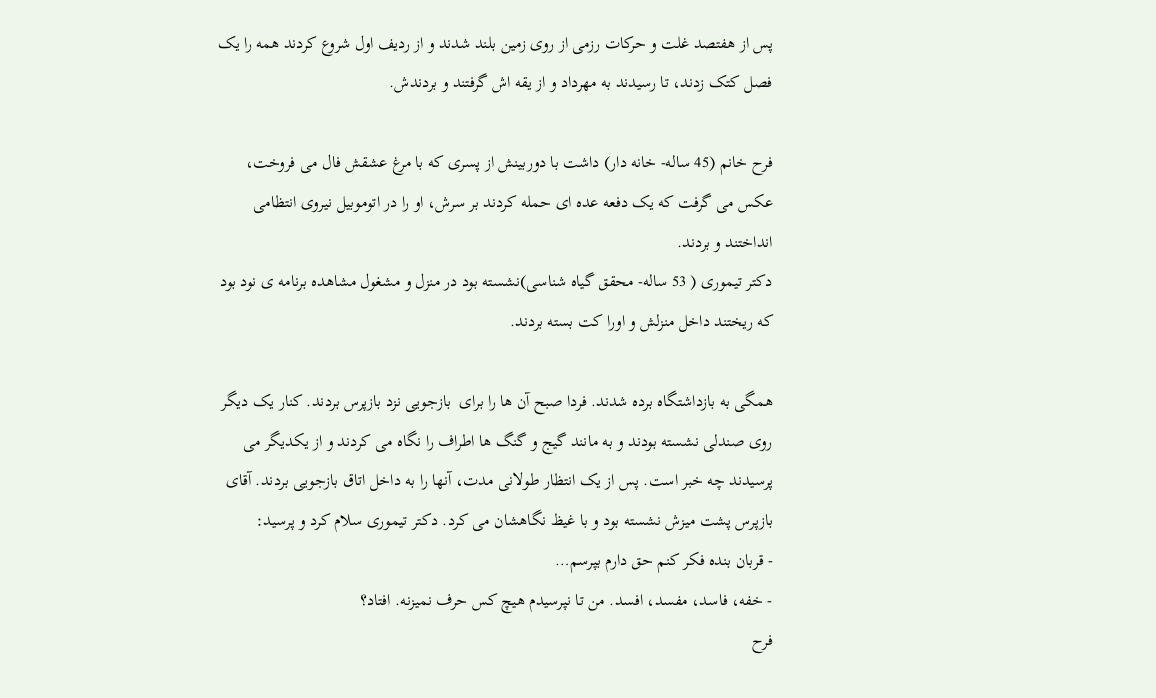پس از هفتصد غلت و حرکات رزمی از روی زمین بلند شدند و از ردیف اول شروع کردند همه را یک فصل کتک زدند، تا رسیدند به مهرداد و از یقه اش گرفتند و بردندش.

فرح خانم (45 ساله- خانه دار) داشت با دوربینش از پسری که با مرغ عشقش فال می فروخت، عکس می گرفت که یک دفعه عده ای حمله کردند بر سرش، او را در اتوموبیل نیروی انتظامی انداختند و بردند.
دکتر تیموری ( 53 ساله- محقق گیاه شناسی)نشسته بود در منزل و مشغول مشاهده برنامه ی نود بود که ریختند داخل منزلش و اورا کت بسته بردند.

همگی به بازداشتگاه برده شدند. فردا صبح آن ها را برای  بازجویی نزد بازپرس بردند. کنار یک دیگر روی صندلی نشسته بودند و به مانند گیج و گنگ ها اطراف را نگاه می کردند و از یکدیگر می پرسیدند چه خبر است. پس از یک انتظار طولانی مدت، آنها را به داخل اتاق بازجویی بردند. آقای بازپرس پشت میزش نشسته بود و با غیظ نگاهشان می کرد. دکتر تیموری سلام کرد و پرسید:
- قربان بنده فکر کنم حق دارم بپرسم…
- خفه، فاسد، مفسد، افسد. من تا نپرسیدم هیچ کس حرف نمیزنه. افتاد؟
فرح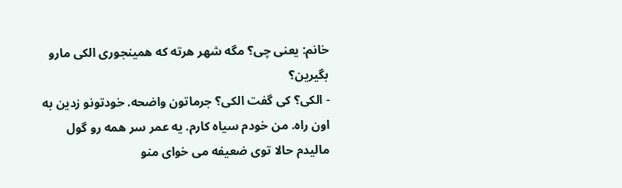خانم: یعنی چی؟ مگه شهر هرته که همینجوری الکی مارو بگیرین؟
- الکی؟ کی گفت الکی؟ جرماتون واضحه. خودتونو زدین به اون راه. من خودم سیاه کارم. یه عمر سر همه رو گول مالیدم حالا توی ضعیفه می خوای منو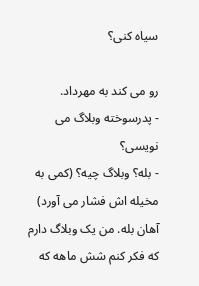سیاه کنی؟

رو می کند به مهرداد.
- پدرسوخته وبلاگ می نویسی؟
- بله؟ وبلاگ چیه؟ (کمی به مخیله اش فشار می آورد) آهان بله. من یک وبلاگ دارم که فکر کنم شش ماهه که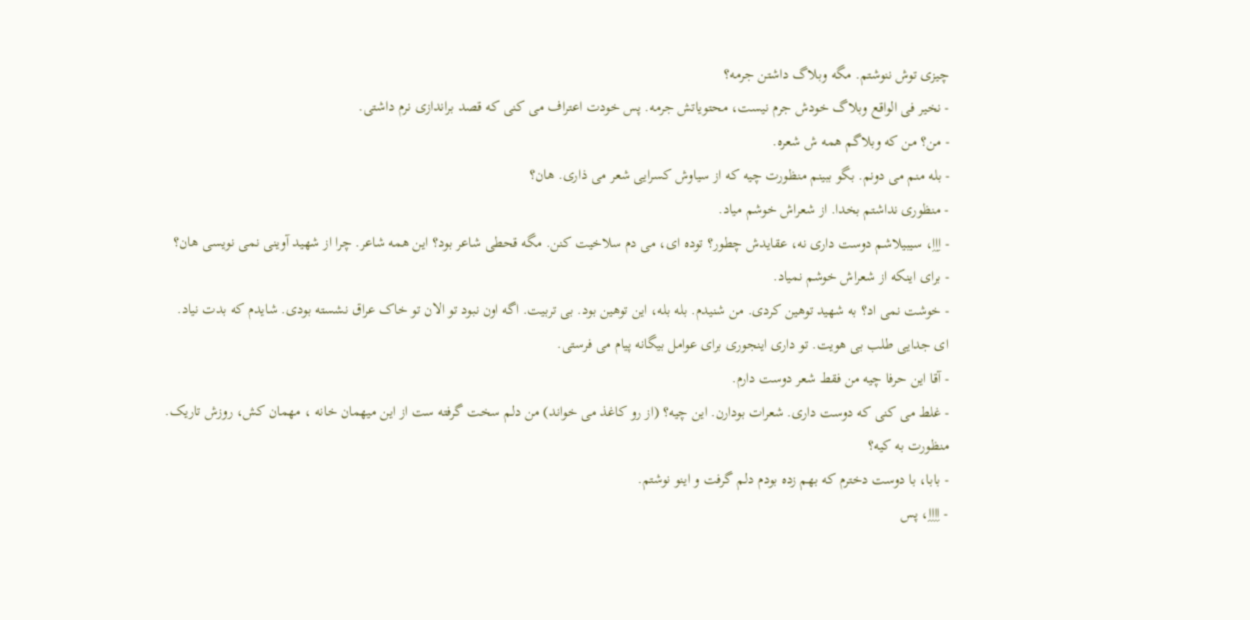چیزی توش ننوشتم. مگه وبلاگ داشتن جرمه؟
- نخیر فی الواقع وبلاگ خودش جرم نیست، محتویاتش جرمه. پس خودت اعتراف می کنی که قصد براندازی نرم داشتی.
- من؟ من که وبلاگم همه ش شعره.
- بله منم می دونم. بگو ببینم منظورت چیه که از سیاوش کسرایی شعر می ذاری. هان؟
- منظوری نداشتم بخدا. از شعراش خوشم میاد.
- اِاِاِ، سیبیلاشم دوست داری نه، عقایدش چطور؟ توده ای، می دم سلاخیت کنن. مگه قحطی شاعر بود؟ این همه شاعر. چرا از شهید آوینی نمی نویسی هان؟
- برای اینکه از شعراش خوشم نمیاد.
- خوشت نمی اد؟ به شهید توهین کردی. من شنیدم. بله بله، این توهین بود. بی تربیت. اگه اون نبود تو الان تو خاک عراق نشسته بودی. شایدم که بدت نیاد. ای جدایی طلب بی هویت. تو داری اینجوری برای عوامل بیگانه پیام می فرستی.
- آقا این حرفا چیه من فقط شعر دوست دارم.
- غلط می کنی که دوست داری. شعرات بودارن. این چیه؟ (از رو کاغذ می خواند) من دلم سخت گرفته ست از این میهمان خانه ، مهمان کش، روزش تاریک. منظورت به کیه؟
- بابا، با دوست دخترم که بهم زده بودم دلم گرفت و اینو نوشتم.
- اِاِاِاِ، پس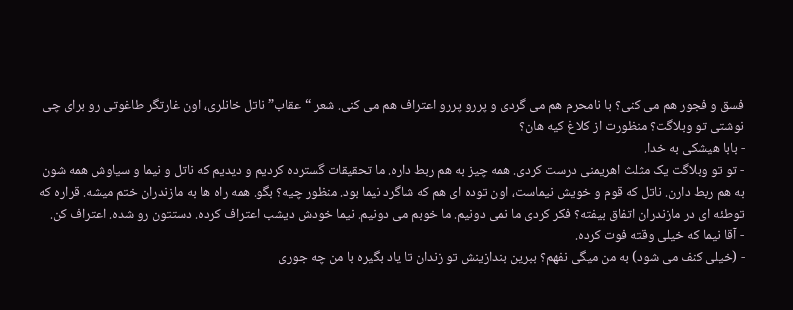فسق و فجور هم می کنی؟ با نامحرم هم می گردی و پررو پررو اعتراف هم می کنی. شعر “عقاب” ناتل خانلری، اون غارتگر طاغوتی رو برای چی نوشتی تو وبلاگت؟ منظورت از کلاغ کیه هان؟
- بابا هیشکی به خدا.
- تو تو وبلاگت یک مثلث اهریمنی درست کردی. همه چیز به هم ربط داره. ما تحقیقات گسترده کردیم و دیدیم که ناتل و نیما و سیاوش همه شون به هم ربط دارن. ناتل که قوم و خویش نیماست، اون توده ای هم که شاگرد نیما بود. منظور چیه؟ بگو. همه راه ها به مازندران ختم میشه. قراره که توطئه ای در مازندران اتفاق بیفته؟ فکر کردی ما نمی دونیم. ما خوبم می دونیم. نیما خودش دیشب اعتراف کرده. دستتون رو شده. اعتراف کن.
- آقا نیما که خیلی وقته فوت کرده.
- (خیلی کنف می شود) به من میگی نفهم؟ ببرین بندازینش تو زندان تا یاد بگیره با من چه جوری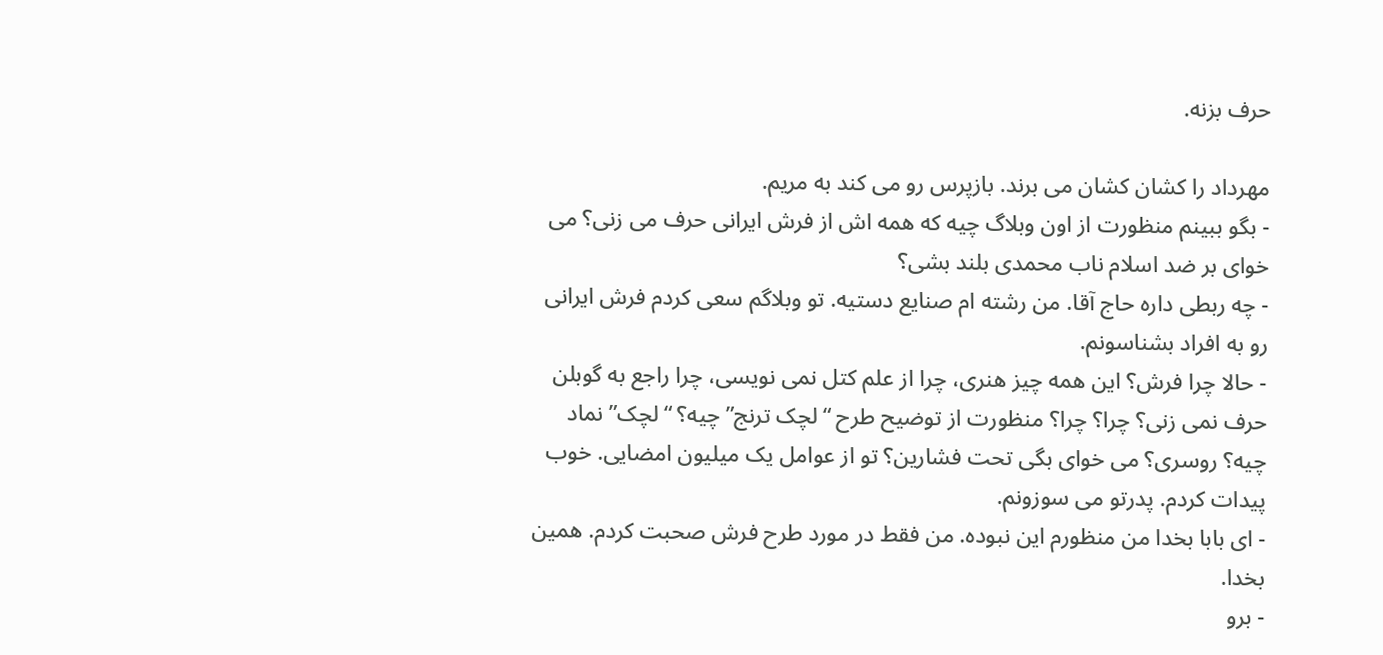حرف بزنه.

مهرداد را کشان کشان می برند. بازپرس رو می کند به مریم.
- بگو ببینم منظورت از اون وبلاگ چیه که همه اش از فرش ایرانی حرف می زنی؟ می خوای بر ضد اسلام ناب محمدی بلند بشی؟
- چه ربطی داره حاج آقا. من رشته ام صنایع دستیه. تو وبلاگم سعی کردم فرش ایرانی رو به افراد بشناسونم.
- حالا چرا فرش؟ این همه چیز هنری، چرا از علم کتل نمی نویسی، چرا راجع به گوبلن حرف نمی زنی؟ چرا؟ چرا؟ منظورت از توضیح طرح “لچک ترنج” چیه؟ “لچک” نماد چیه؟ روسری؟ می خوای بگی تحت فشارین؟ تو از عوامل یک میلیون امضایی. خوب پیدات کردم. پدرتو می سوزونم.
- ای بابا بخدا من منظورم این نبوده. من فقط در مورد طرح فرش صحبت کردم. همین بخدا.
- برو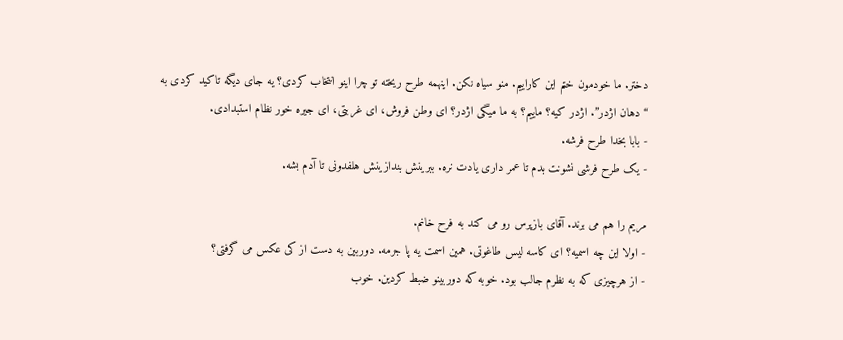دختر. ما خودمون ختم این کاراییم. منو سیاه نکن. اینهمه طرح ریخته تو چرا اینو انتخاب کردی؟ یه جای دیگه تاکید کردی به “دهان اژدر”. اژدر کیه؟ ماییم؟ به ما میگی اژدر؟ ای وطن فروش، ای غربتی، ای جیره خور نظام استبدادی.
- بابا بخدا طرح فرشه.
- یک طرح فرشی نشونت بدم تا عمر داری یادت نره. ببرینش بندازینش هلفدونی تا آدم بشه.

مریم را هم می برند. آقای بازپرس رو می کند به فرح خانم.
- اولا این چه اسمیه؟ ای کاسه لیس طاغوتی. همین اسمت یه پا جرمه. دوربین به دست از کی عکس می گرفتی؟
- از هرچیزی که به نظرم جالب بود. خوبه که دوربینو ضبط کردین. خوب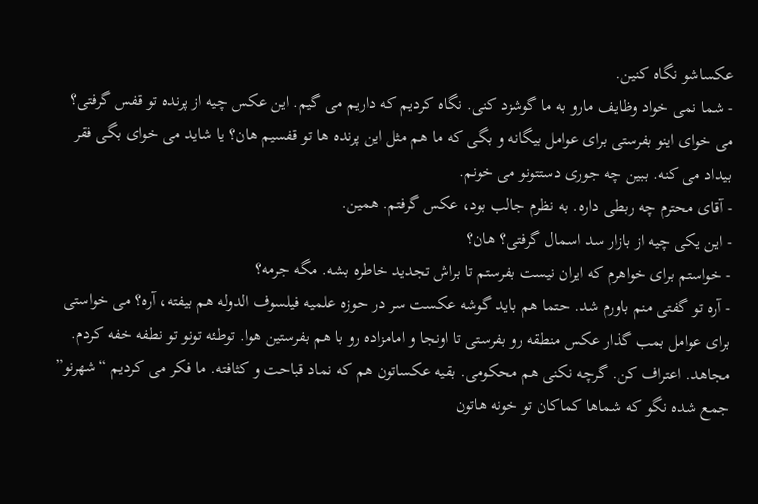عکساشو نگاه کنین.
- شما نمی خواد وظایف مارو به ما گوشزد کنی. نگاه کردیم که داریم می گیم. این عکس چیه از پرنده تو قفس گرفتی؟ می خوای اینو بفرستی برای عوامل بیگانه و بگی که ما هم مثل این پرنده ها تو قفسیم هان؟ یا شاید می خوای بگی فقر بیداد می کنه. ببین چه جوری دستتونو می خونم.
- آقای محترم چه ربطی داره. به نظرم جالب بود، عکس گرفتم. همین.
- این یکی چیه از بازار سد اسمال گرفتی؟ هان؟
- خواستم برای خواهرم که ایران نیست بفرستم تا براش تجدید خاطره بشه. مگه جرمه؟
- آره تو گفتی منم باورم شد. حتما هم باید گوشه عکست سر در حوزه علمیه فیلسوف الدوله هم بیفته، آره؟ می خواستی برای عوامل بمب گذار عکس منطقه رو بفرستی تا اونجا و امامزاده رو با هم بفرستین هوا. توطئه تونو تو نطفه خفه کردم. مجاهد. اعتراف کن. گرچه نکنی هم محکومی. بقیه عکساتون هم که نماد قباحت و کثافته. ما فکر می کردیم “شهرنو” جمع شده نگو که شماها کماکان تو خونه هاتون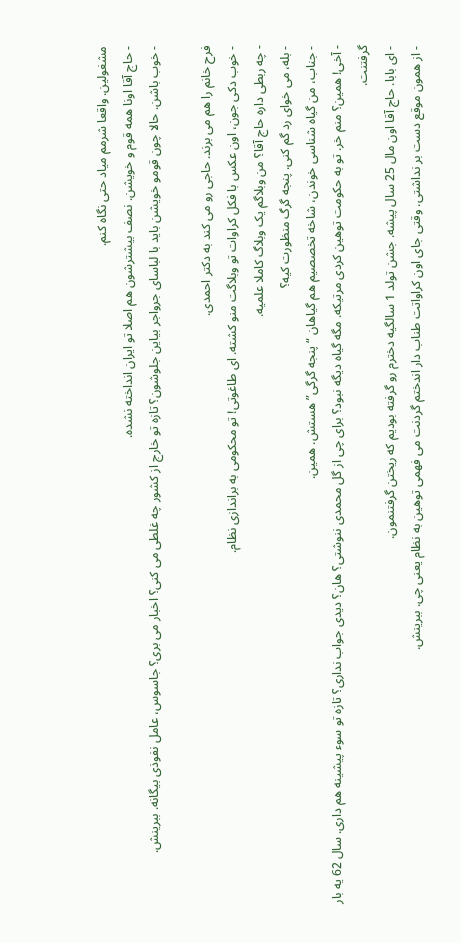مشغولین. واقعا شرمم میاد حتی نگاه کنم.
- حاج آقا اونا همه قوم و خویشن. نصف بیشترشون هم اصلا تو ایران انداخته نشده.
- خوب باشن. حالا چون قومو خویشن باید با لباسای جرواجر بیاین جلوشون؟ تازه تو خارج از کشور چه غلطی می کنی؟ اخبار می بری؟ جاسوس، عامل نفوذی بیگانه. ببرینش.

فرح خانم را هم می برند. حاجی رو می کند به دکتر احمدی.
- خوب دکی جون، اون عکس با فکل کراوات تو وبلاگت منو کشته. ای طاغوتی! تو محکومی به براندازی نظام.
- چه ربطی داره حاج آقا؟ من وبلاگم یک وبلاگ کاملا علمیه.
- بله، می خوای رد گم کنی. پنجه گرگ منظورت کیه؟
- جناب، من گیاه شناسی خوندن، شاخه تخصصیم هم گیاهان “پنجه گرگی” هستش. همین.
- آخی! همین؟ منم خر. تو به حکومت توهین کردی مرتیکه. مگه گیاه دیگه نبود؟ برای چی از گل محمدی ننوشتی؟ هان؟ دیدی جواب نداری؟ تازه تو سوء پیشینه هم داری. سال 62 یه بار گرفتنت.
- ای بابا. حاج آقا اون مال 25 سال پیشه. جشن تولد 1 سالگیه دخترم رو گرفته بودیم که ریختن گرفتنمون.
- از همون موقع دست بر نداشتی. وقتی جای اون کراواتت طناب دار اندختم گردنت می فهمی توهین به نظام یعنی چی. ببرینش.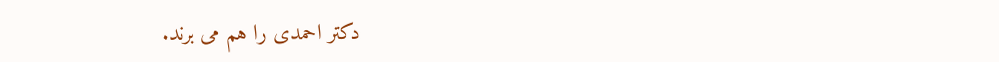دکتر احمدی را هم می برند.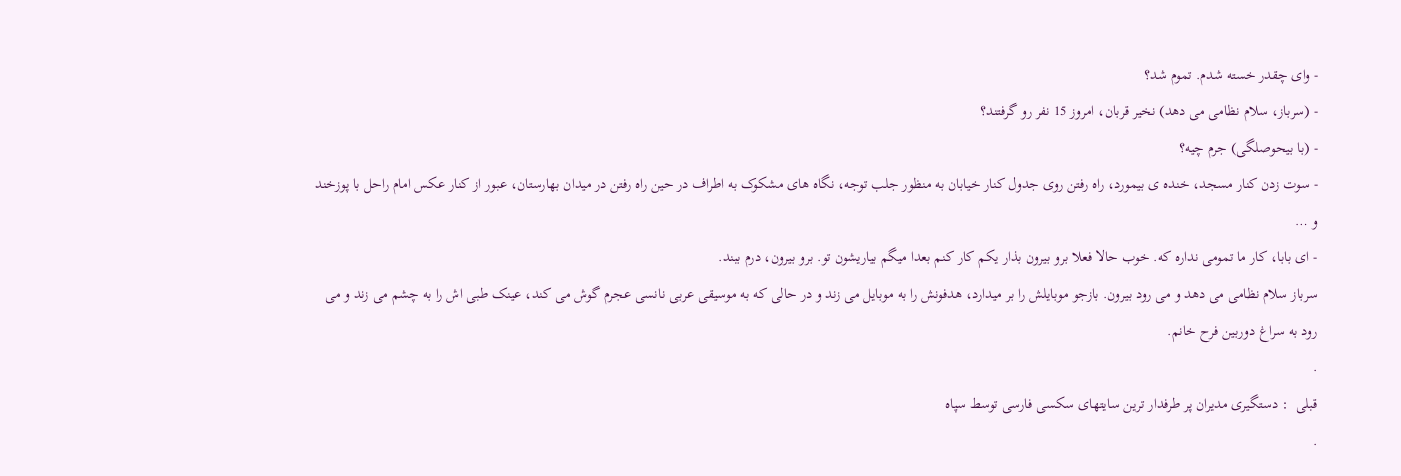- وای چقدر خسته شدم. تموم شد؟
- (سرباز، سلام نظامی می دهد) نخیر قربان، امروز 15 نفر رو گرفتند؟
- (با بیحوصلگی) جرم چیه؟
- سوت زدن کنار مسجد، خنده ی بیمورد، راه رفتن روی جدول کنار خیابان به منظور جلب توجه، نگاه های مشکوک به اطراف در حین راه رفتن در میدان بهارستان، عبور از کنار عکس امام راحل با پوزخند و …
- ای بابا، کار ما تمومی نداره که. خوب حالا فعلا برو بیرون بذار یکم کار کنم بعدا میگم بیاریشون تو. برو بیرون، درم ببند.
سرباز سلام نظامی می دهد و می رود بیرون. بازجو موبایلش را بر میدارد، هدفونش را به موبایل می زند و در حالی که به موسیقی عربی نانسی عجرم گوش می کند، عینک طبی اش را به چشم می زند و می رود به سراغ دوربین فرح خانم.
.
قبلی  : دستگیری مدیران پر طرفدار ترین سایتهای سکسی فارسی توسط سپاه
.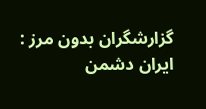گزارشگران بدون مرز : ایران دشمن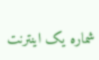شماره یک اینترنت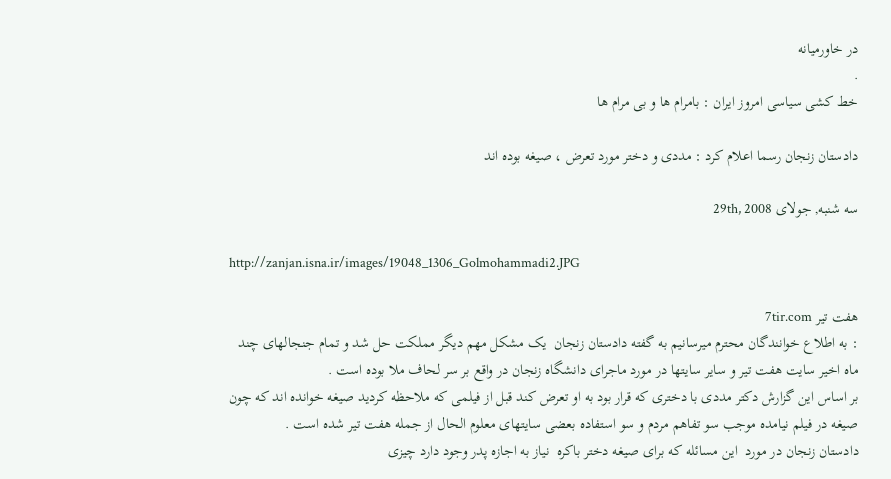در خاورمیانه
.
خط کشی سیاسی امروز ایران : بامرام ها و بی مرام ها

دادستان زنجان رسما اعلام کرد : مددی و دختر مورد تعرض ، صیغه بوده اند

سه شنبه, جولای 29th, 2008

http://zanjan.isna.ir/images/19048_1306_Golmohammadi2.JPG

هفت تیر 7tir.com
: به اطلاع خوانندگان محترم میرسانیم به گفته دادستان زنجان  یک مشکل مهم دیگر مملکت حل شد و تمام جنجالهای چند ماه اخیر سایت هفت تیر و سایر سایتها در مورد ماجرای دانشگاه زنجان در واقع بر سر لحاف ملا بوده است .
بر اساس این گزارش دکتر مددی با دختری که قرار بود به او تعرض کند قبل از فیلمی که ملاحظه کردید صیغه خوانده اند که چون صیغه در فیلم نیامده موجب سو تفاهم مردم و سو استفاده بعضی سایتهای معلوم الحال از جمله هفت تیر شده است .
دادستان زنجان در مورد  این مسائله که برای صیغه دختر باکره  نیاز به اجازه پدر وجود دارد چیزی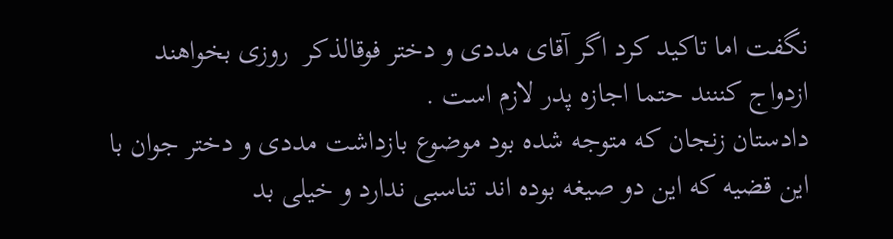نگفت اما تاکید کرد اگر آقای مددی و دختر فوقالذکر  روزی بخواهند ازدواج کننند حتما اجازه پدر لازم است .
دادستان زنجان که متوجه شده بود موضوع بازداشت مددی و دختر جوان با این قضیه که این دو صیغه بوده اند تناسبی ندارد و خیلی بد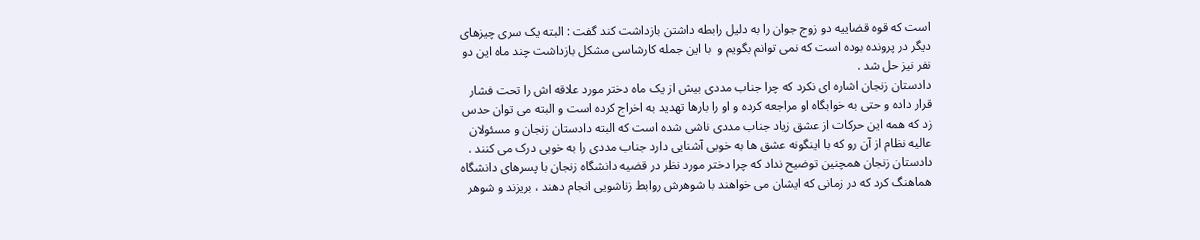است که قوه قضاییه دو زوج جوان را به دلیل رابطه داشتن بازداشت کند گفت : البته یک سری چیزهای دیگر در پرونده بوده است که نمی توانم بگویم و  با این جمله کارشاسی مشکل بازداشت چند ماه این دو نفر نیز حل شد .
دادستان زنجان اشاره ای نکرد که چرا جناب مددی بیش از یک ماه دختر مورد علاقه اش را تحت فشار قرار داده و حتی به خوابگاه او مراجعه کرده و او را بارها تهدید به اخراج کرده است و البته می توان حدس زد که همه این حرکات از عشق زیاد جناب مددی ناشی شده است که البته دادستان زنجان و مسئولان عالیه نظام از آن رو که با اینگونه عشق ها به خوبی آشنایی دارد جناب مددی را به خوبی درک می کنند .
دادستان زنجان همچنین توضیح نداد که چرا دختر مورد نظر در قضیه دانشگاه زنجان با پسرهای دانشگاه هماهنگ کرد که در زمانی که ایشان می خواهند با شوهرش روابط زناشویی انجام دهند ، بریزند و شوهر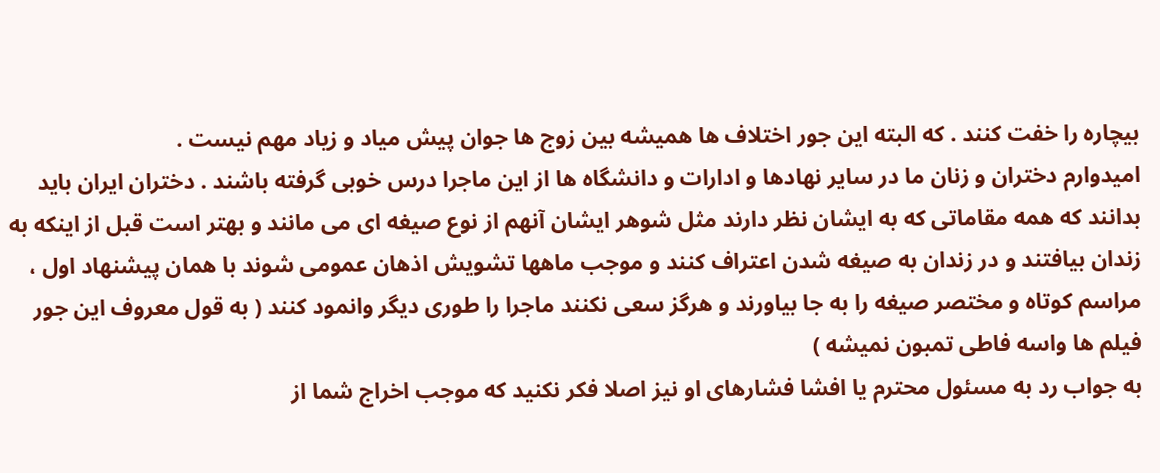بیچاره را خفت کنند . که البته این جور اختلاف ها همیشه بین زوج ها جوان پیش میاد و زیاد مهم نیست .
امیدوارم دختران و زنان ما در سایر نهادها و ادارات و دانشگاه ها از این ماجرا درس خوبی گرفته باشند . دختران ایران باید بدانند که همه مقاماتی که به ایشان نظر دارند مثل شوهر ایشان آنهم از نوع صیغه ای می مانند و بهتر است قبل از اینکه به زندان بیافتند و در زندان به صیغه شدن اعتراف کنند و موجب ماهها تشویش اذهان عمومی شوند با همان پیشنهاد اول ، مراسم کوتاه و مختصر صیغه را به جا بیاورند و هرگز سعی نکنند ماجرا را طوری دیگر وانمود کنند ( به قول معروف این جور فیلم ها واسه فاطی تمبون نمیشه )
به جواب رد به مسئول محترم یا افشا فشارهای او نیز اصلا فکر نکنید که موجب اخراج شما از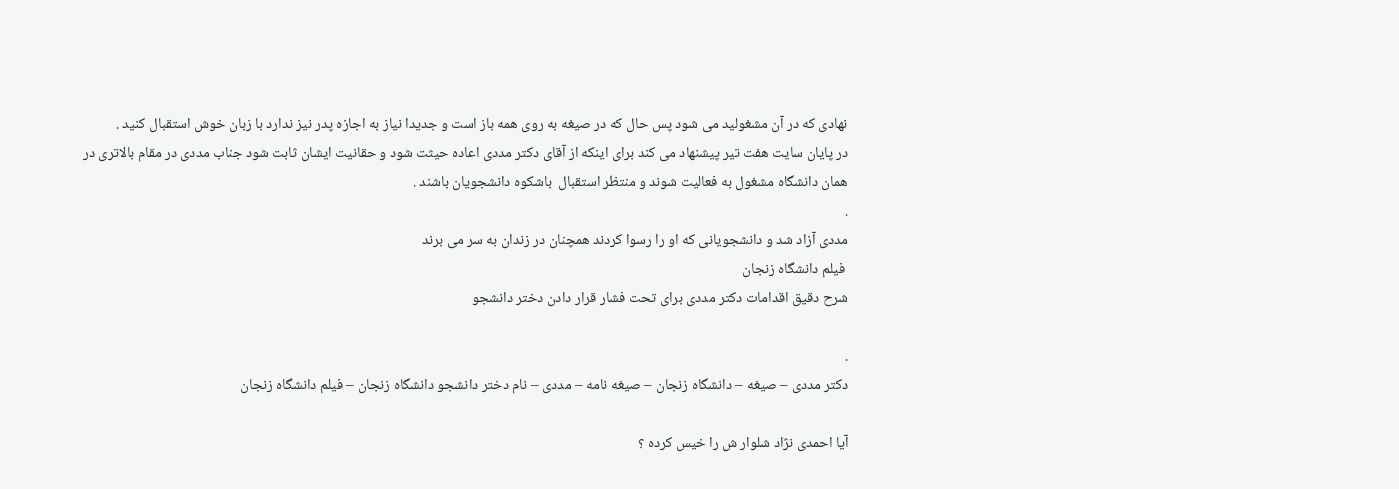نهادی که در آن مشغولید می شود پس حال که در صیغه به روی همه باز است و جدیدا نیاز به اجازه پدر نیز ندارد با زبان خوش استقبال کنید .
در پایان سایت هفت تیر پیشنهاد می کند برای اینکه از آقای دکتر مددی اعاده حیثت شود و حقانیت ایشان ثابت شود جناب مددی در مقام بالاتری در همان دانشگاه مشغول به فعالیت شوند و منتظر استقبال  باشکوه دانشجویان باشند .
.
مددی آزاد شد و دانشجویانی که او را رسوا کردند همچنان در زندان به سر می برند
 فیلم دانشگاه زنجان
شرح دقیق اقدامات دکتر مددی برای تحت فشار قرار دادن دختر دانشجو

.
دکتر مددی – صیغه – دانشگاه زنجان – صیغه نامه – مددی – نام دختر دانشجو دانشگاه زنجان – فیلم دانشگاه زنجان

آیا احمدی نژاد شلوار ش را خیس کرده ؟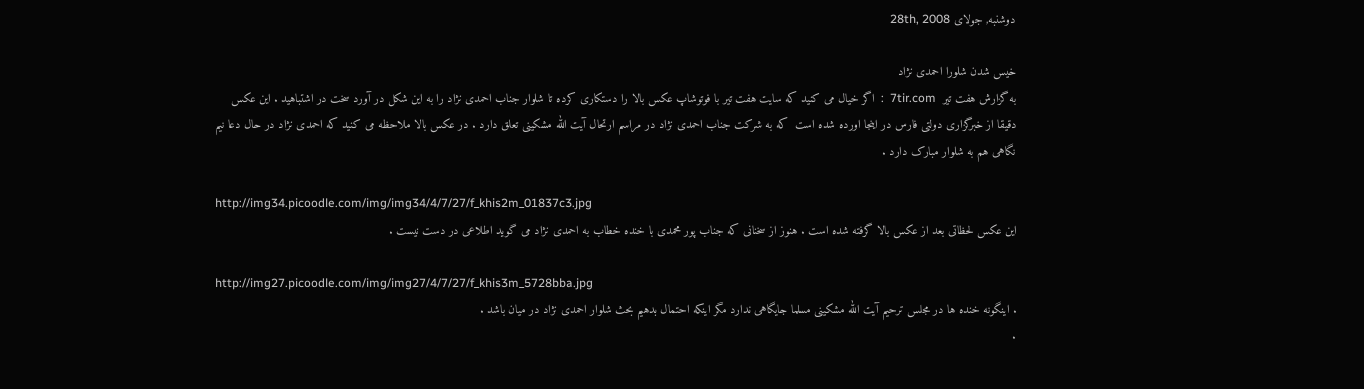دوشنبه, جولای 28th, 2008

خیس شدن شلورا احمدی نژاد
به گزارش هفت تیر  7tir.com  :  اگر خیال می کنید که سایت هفت تیر با فوتوشاپ عکس بالا را دستکاری کرده تا شلوار جناب احمدی نژاد را به این شکل در آورد سخت در اشتباهید . این عکس دقیقا از خبرگزاری دولتی فارس در اینجا اورده شده است  که به شرکت جناب احمدی نژاد در مراسم ارتحال آیت الله مشکینی تعلق دارد . در عکس بالا ملاحظه می کنید که احمدی نژاد در حال دعا نیم نگاهی هم به شلوار مبارک دارد .

http://img34.picoodle.com/img/img34/4/7/27/f_khis2m_01837c3.jpg
این عکس لحظاتی بعد از عکس بالا گرفته شده است . هنوز از سخنانی که جناب پور محمدی با خنده خطاب به احمدی نژاد می گوید اطلاعی در دست نیست .

http://img27.picoodle.com/img/img27/4/7/27/f_khis3m_5728bba.jpg
. اینگونه خنده ها در مجلس ترحیم آیت الله مشکینی مسلما جایگاهی ندارد مگر اینکه احتمال بدهیم بحث شلوار احمدی نژاد در میان باشد .
.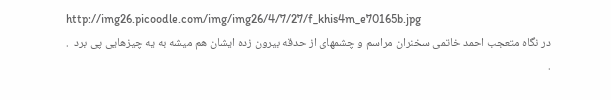http://img26.picoodle.com/img/img26/4/7/27/f_khis4m_e70165b.jpg
در نگاه متعجب احمد خاتمی سخنران مراسم و چشمهای از حدقه بیرون زده ایشان هم میشه به یه چیزهایی پی برد  .
.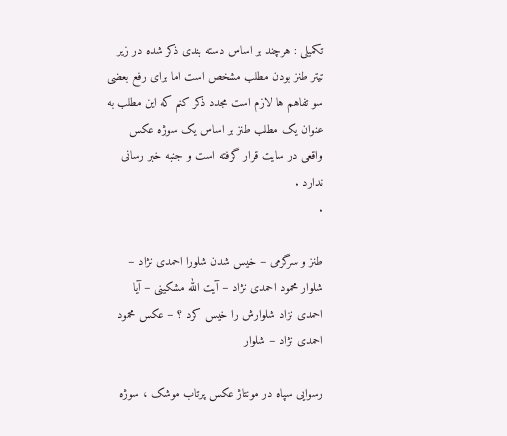تکمیلی : هرچند بر اساس دسته بندی ذکر شده در زیر تیتر طنز بودن مطلب مشخص است اما برای رفع بعضی سو تفاهم ها لازم است مجدد ذکر کنم که این مطلب به عنوان یک مطلب طنز بر اساس یک سوژه عکس واقعی در سایت قرار گرفته است و جنبه خبر رسانی ندارد .
.

طنز و سرگرمی – خیس شدن شلورا احمدی نژاد – شلوار محمود احمدی نژاد – آیت الله مشکینی – آیا احمدی نزاد شلوارش را خیس کرد ؟ – عکس محمود احمدی نژاد – شلوار

رسوایی سپاه در مونتاژ عکس پرتاب موشک ، سوژه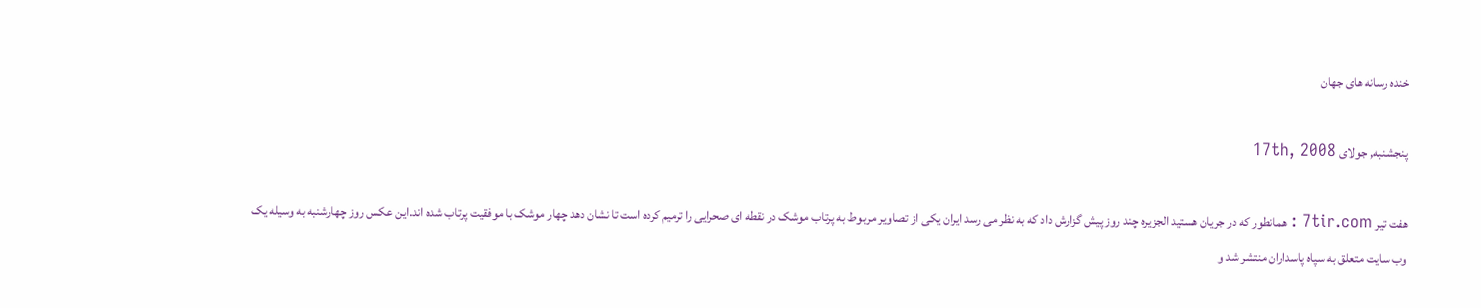خنده رسانه های جهان

پنجشنبه, جولای 17th, 2008

هفت تیر 7tir.com : همانطور که در جریان هستید الجزیره چند روز پیش گزارش داد که به نظر می رسد ایران یکی از تصاویر مربوط به پرتاب موشک در نقطه ای صحرایی را ترمیم کرده است تا نشان دهد چهار موشک با موفقیت پرتاب شده اند.این عکس روز چهارشنبه به وسیله یک وب سایت متعلق به سپاه پاسداران منتشر شد و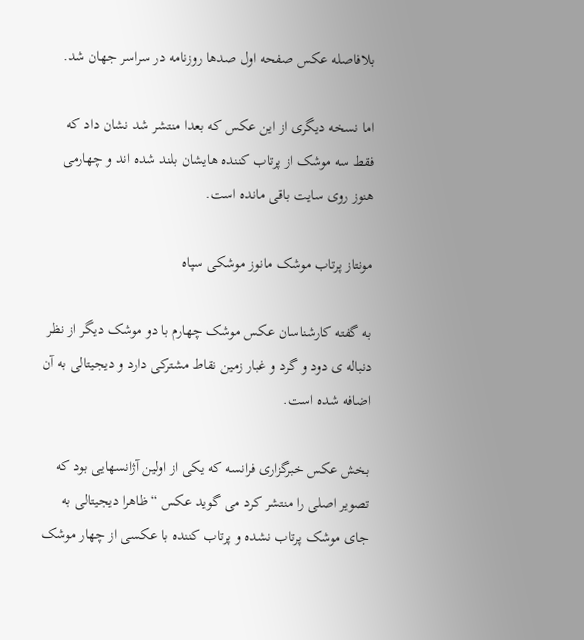بلافاصله عکس صفحه اول صدها روزنامه در سراسر جهان شد.

اما نسخه دیگری از این عکس که بعدا منتشر شد نشان داد که فقط سه موشک از پرتاب کننده هایشان بلند شده اند و چهارمی هنوز روی سایت باقی مانده است.

مونتاز پرتاب موشک مانوز موشکی سپاه

به گفته کارشناسان عکس موشک چهارم با دو موشک دیگر از نظر دنباله ی دود و گرد و غبار زمین نقاط مشترکی دارد و دیجیتالی به آن اضافه شده است.

بخش عکس خبرگزاری فرانسه که یکی از اولین آژانسهایی بود که تصویر اصلی را منتشر کرد می گوید عکس “ظاهرا دیجیتالی به جای موشک پرتاب نشده و پرتاب کننده با عکسی از چهار موشک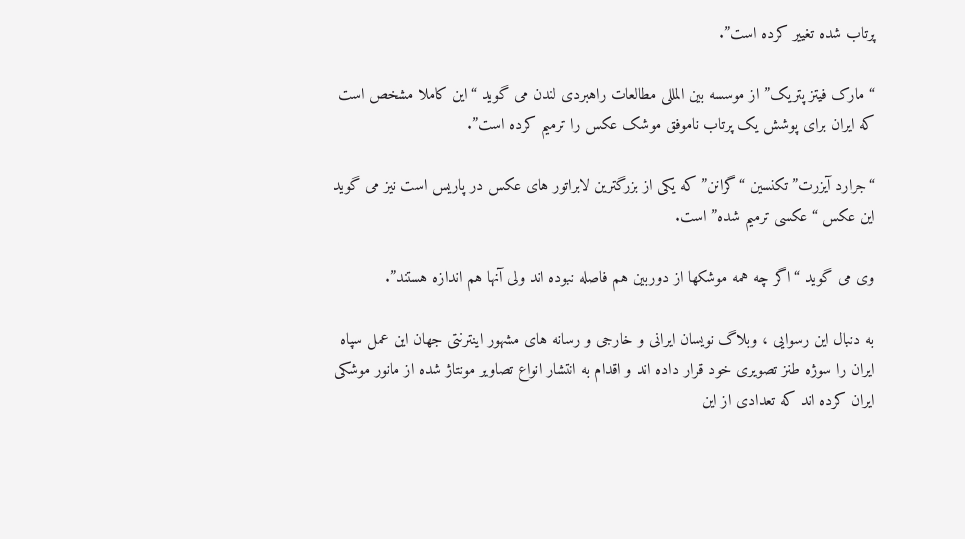پرتاب شده تغییر کرده است”.

“مارک فیتز پتریک” از موسسه بین المللی مطالعات راهبردی لندن می گوید “این کاملا مشخص است که ایران برای پوشش یک پرتاب ناموفق موشک عکس را ترمیم کرده است”.

“جرارد آیزرت” تکنسین “گرانن” که یکی از بزرگترین لابراتور های عکس در پاریس است نیز می گوید این عکس “عکسی ترمیم شده” است.

وی می گوید “اگر چه همه موشکها از دوربین هم فاصله نبوده اند ولی آنها هم اندازه هستند”.

به دنبال این رسوایی ، وبلاگ نویسان ایرانی و خارجی و رسانه های مشهور اینترنتی جهان این عمل سپاه ایران را سوژه طنز تصویری خود قرار داده اند و اقدام به انتشار انواع تصاویر مونتاژ شده از مانور موشکی ایران کرده اند که تعدادی از این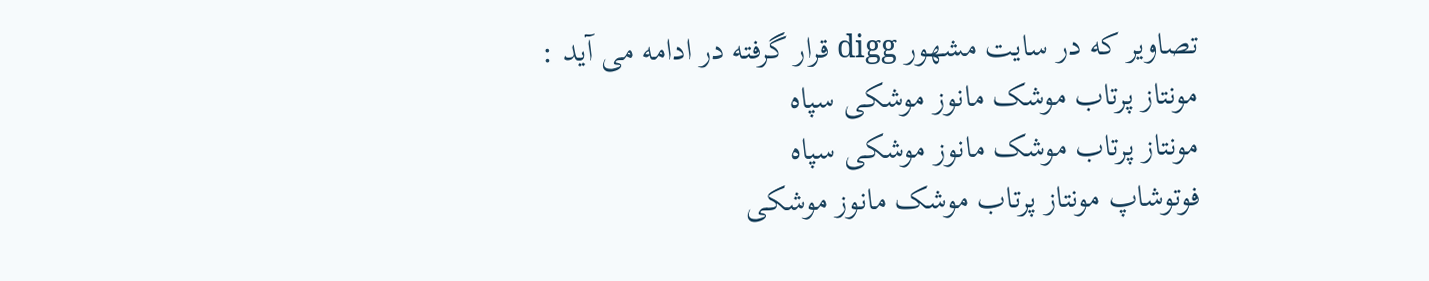تصاویر که در سایت مشهور digg قرار گرفته در ادامه می آید :
مونتاز پرتاب موشک مانوز موشکی سپاه
مونتاز پرتاب موشک مانوز موشکی سپاه
فوتوشاپ مونتاز پرتاب موشک مانوز موشکی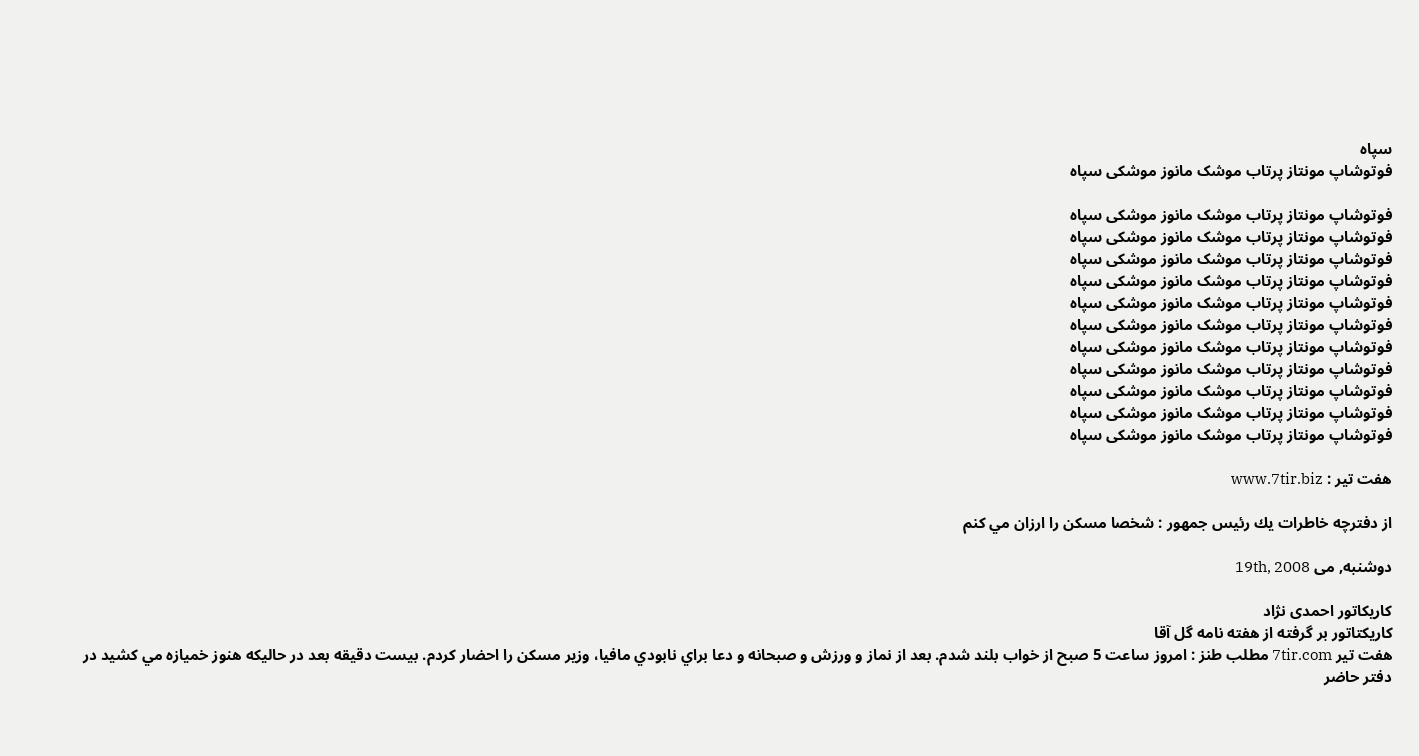سپاه
فوتوشاپ مونتاز پرتاب موشک مانوز موشکی سپاه

فوتوشاپ مونتاز پرتاب موشک مانوز موشکی سپاه
فوتوشاپ مونتاز پرتاب موشک مانوز موشکی سپاه
فوتوشاپ مونتاز پرتاب موشک مانوز موشکی سپاه
فوتوشاپ مونتاز پرتاب موشک مانوز موشکی سپاه
فوتوشاپ مونتاز پرتاب موشک مانوز موشکی سپاه
فوتوشاپ مونتاز پرتاب موشک مانوز موشکی سپاه
فوتوشاپ مونتاز پرتاب موشک مانوز موشکی سپاه
فوتوشاپ مونتاز پرتاب موشک مانوز موشکی سپاه
فوتوشاپ مونتاز پرتاب موشک مانوز موشکی سپاه
فوتوشاپ مونتاز پرتاب موشک مانوز موشکی سپاه
فوتوشاپ مونتاز پرتاب موشک مانوز موشکی سپاه

هفت تیر : www.7tir.biz

از دفترچه خاطرات يك رئيس جمهور : شخصا مسكن را ارزان مي كنم

دوشنبه, می 19th, 2008

کاریکاتور احمدی نژاد
کاریکتاتور بر گرفته از هفته نامه گل آقا
هفت تیر 7tir.com مطلب طنز : امروز ساعت 5 صبح از خواب بلند شدم. بعد از نماز و ورزش و صبحانه و دعا براي نابودي مافيا، وزير مسكن را احضار كردم. بيست دقيقه بعد در حاليكه هنوز خميازه مي كشيد در دفتر حاضر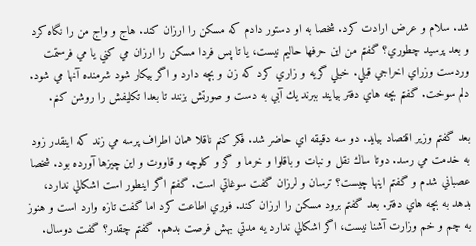شد. سلام و عرض ارادت كرد. شخصا به او دستور دادم كه مسكن را ارزان كند. هاج و واج من را نگاه كرد و بعد پرسيد چطوري؟ گفتم من اين حرفها حاليم نيست، يا تا پس فردا مسكن را ارزان مي كني يا مي فرستمت وردست وزراي اخراجي قبلي. خيلي گريه و زاري كرد كه زن و بچه دارد و اگر بيكار شود شرمنده آنها مي شود. دلم سوخت. گفتم بچه هاي دفتر بيايند ببرند يك آبي به دست و صورتش بزنند تا بعدا تكليفش را روشن كنم.

بعد گفتم وزير اقتصاد بيايد. دو سه دقيقه اي حاضر شد. فكر كنم ناقلا همان اطراف پرسه مي زند كه اينقدر زود به خدمت مي رسد. دوتا ساك نقل و نبات و باقلوا و خرما و گز و كلوچه و قاووت و اين چيزها آورده بود. شخصا عصباني شدم و گفتم اينها چيست؟ ترسان و لرزان گفت سوغاتي است. گفتم اگر اينطور است اشكالي ندارد، بدهد به بچه هاي دفتر. بعد گفتم برود مسكن را ارزان كند. فوري اطاعت كرد اما گفت تازه وارد است و هنوز به چم و خم وزارت آشنا نيست، اگر اشكالي ندارد يه مدتي بهش فرصت بدهم. گفتم چقدر؟ گفت دوسال.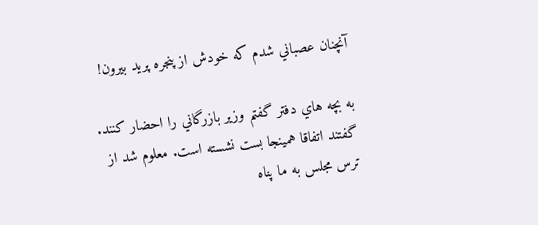آنچنان عصباني شدم كه خودش از پنجره پريد بيرون!

به بچه هاي دفتر گفتم وزير بازرگاني را احضار كنند. گفتند اتفاقا همينجا بست نشسته است. معلوم شد از ترس مجلس به ما پناه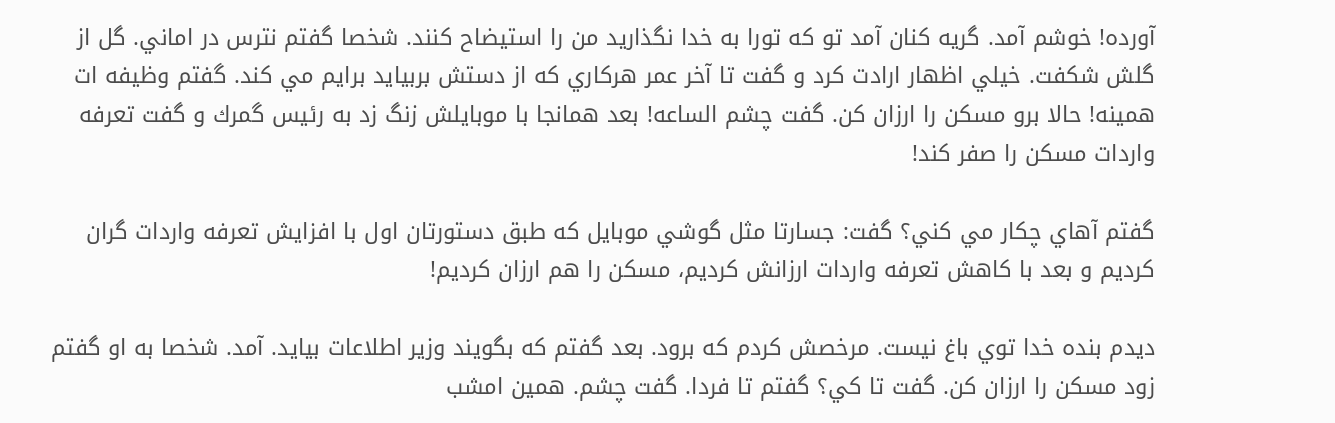آورده! خوشم آمد. گريه كنان آمد تو كه تورا به خدا نگذاريد من را استيضاح كنند. شخصا گفتم نترس در اماني. گل از گلش شكفت. خيلي اظهار ارادت كرد و گفت تا آخر عمر هركاري كه از دستش بربيايد برايم مي كند. گفتم وظيفه ات همينه! حالا برو مسكن را ارزان كن. گفت چشم الساعه! بعد همانجا با موبايلش زنگ زد به رئيس گمرك و گفت تعرفه واردات مسكن را صفر كند!

گفتم آهاي چكار مي كني؟ گفت: جسارتا مثل گوشي موبايل كه طبق دستورتان اول با افزايش تعرفه واردات گران كرديم و بعد با كاهش تعرفه واردات ارزانش كرديم، مسكن را هم ارزان كرديم!

ديدم بنده خدا توي باغ نيست. مرخصش كردم كه برود. بعد گفتم كه بگويند وزير اطلاعات بيايد. آمد. شخصا به او گفتم زود مسكن را ارزان كن. گفت تا كي؟ گفتم تا فردا. گفت چشم. همين امشب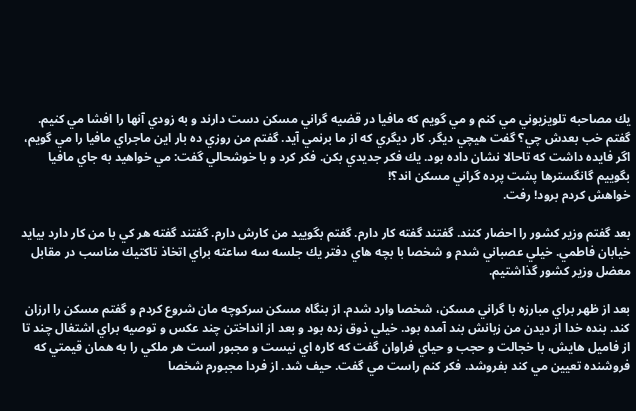يك مصاحبه تلويزيوني مي كنم و مي گويم كه مافيا در قضيه گراني مسكن دست دارند و به زودي آنها را افشا مي كنيم. گفتم خب بعدش چي؟ گفت هيچي ديگر. كار ديگري كه از ما برنمي آيد. گفتم من روزي ده بار اين ماجراي مافيا را مي گويم، اگر فايده داشت كه تاحالا نشان داده بود. يك فكر جديدي بكن. فكر كرد و با خوشحالي گفت: مي خواهيد به جاي مافيا بگوييم گانگسترها پشت پرده گراني مسكن اند؟!
خواهش كردم برود! رفت.

بعد گفتم وزير كشور را احضار كنند. گفتند گفته كار دارم. گفتم بگوييد من كارش دارم. گفتند گفته هر كي با من كار دارد بيايد خيابان فاطمي. خيلي عصباني شدم و شخصا با بچه هاي دفتر يك جلسه سه ساعته براي اتخاذ تاكتيك مناسب در مقابل معضل وزير كشور گذاشتيم.

بعد از ظهر براي مبارزه با گراني مسكن، شخصا وارد شدم. از بنگاه مسكن سركوچه مان شروع كردم و گفتم مسكن را ارزان كند. بنده خدا از ديدن من زبانش بند آمده بود. خيلي ذوق زده بود و بعد از انداختن چند عكس و توصيه براي اشتغال چند تا از فاميل هايش، با خجالت و حجب و حياي فراوان گفت كه كاره اي نيست و مجبور است هر ملكي را به همان قيمتي كه فروشنده تعيين مي كند بفروشد. فكر كنم راست مي گفت. حيف شد. از فردا مجبورم شخصا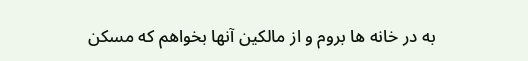به در خانه ها بروم و از مالكين آنها بخواهم كه مسكن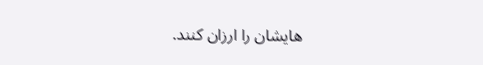هايشان را ارزان كنند.